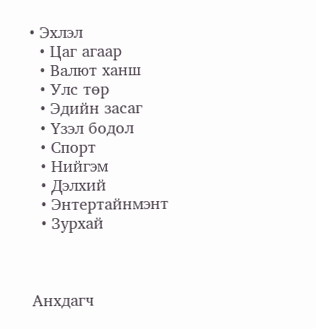• Эхлэл
  • Цаг агаар
  • Валют ханш
  • Улс төр
  • Эдийн засаг
  • Үзэл бодол
  • Спорт
  • Нийгэм
  • Дэлхий
  • Энтертайнмэнт
  • Зурхай



Анхдагч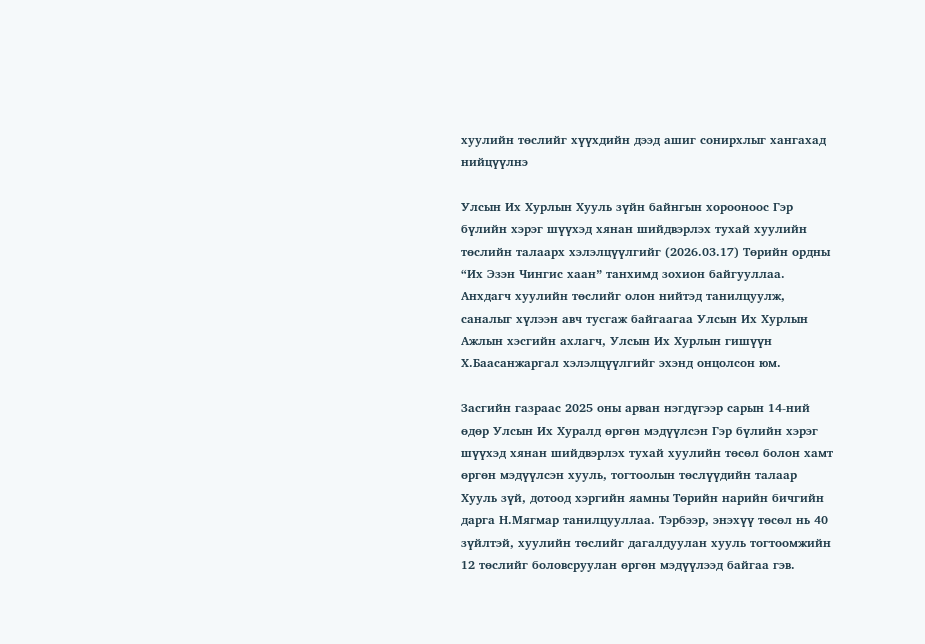хуулийн төслийг хүүхдийн дээд ашиг сонирхлыг хангахад нийцүүлнэ

Улсын Их Хурлын Хууль зүйн байнгын хорооноос Гэр бүлийн хэрэг шүүхэд хянан шийдвэрлэх тухай хуулийн төслийн талаарх хэлэлцүүлгийг (2026.03.17) Төрийн ордны “Их Эзэн Чингис хаан” танхимд зохион байгууллаа. Анхдагч хуулийн төслийг олон нийтэд танилцуулж, саналыг хүлээн авч тусгаж байгаагаа Улсын Их Хурлын Ажлын хэсгийн ахлагч, Улсын Их Хурлын гишүүн Х.Баасанжаргал хэлэлцүүлгийг эхэнд онцолсон юм.

Засгийн газраас 2025 оны арван нэгдүгээр сарын 14-ний өдөр Улсын Их Хуралд өргөн мэдүүлсэн Гэр бүлийн хэрэг шүүхэд хянан шийдвэрлэх тухай хуулийн төсөл болон хамт өргөн мэдүүлсэн хууль, тогтоолын төслүүдийн талаар Хууль зүй, дотоод хэргийн яамны Төрийн нарийн бичгийн дарга Н.Мягмар танилцууллаа. Тэрбээр, энэхүү төсөл нь 40 зүйлтэй, хуулийн төслийг дагалдуулан хууль тогтоомжийн 12 төслийг боловсруулан өргөн мэдүүлээд байгаа гэв.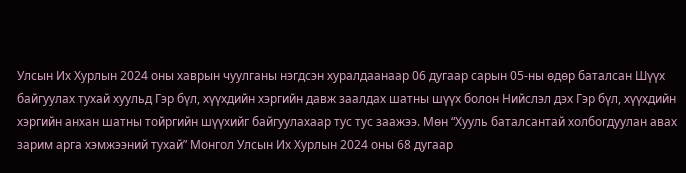Улсын Их Хурлын 2024 оны хаврын чуулганы нэгдсэн хуралдаанаар 06 дугаар сарын 05-ны өдөр баталсан Шүүх байгуулах тухай хуульд Гэр бүл, хүүхдийн хэргийн давж заалдах шатны шүүх болон Нийслэл дэх Гэр бүл, хүүхдийн хэргийн анхан шатны тойргийн шүүхийг байгуулахаар тус тус заажээ. Мөн “Хууль баталсантай холбогдуулан авах зарим арга хэмжээний тухай” Монгол Улсын Их Хурлын 2024 оны 68 дугаар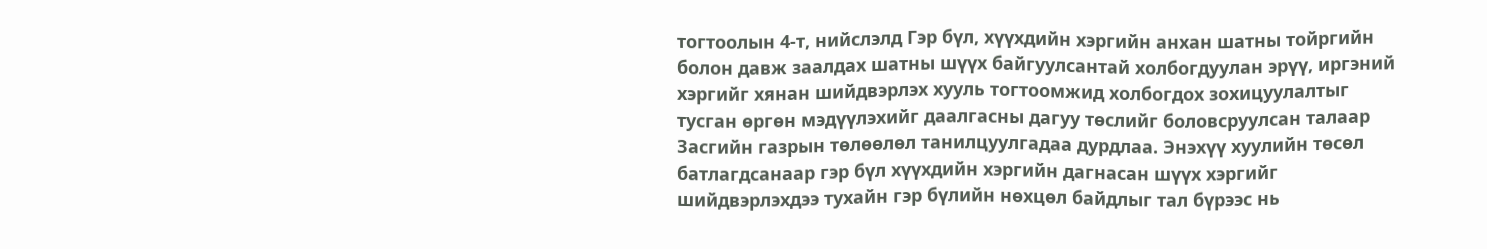тогтоолын 4-т, нийслэлд Гэр бүл, хүүхдийн хэргийн анхан шатны тойргийн болон давж заалдах шатны шүүх байгуулсантай холбогдуулан эрүү, иргэний хэргийг хянан шийдвэрлэх хууль тогтоомжид холбогдох зохицуулалтыг тусган өргөн мэдүүлэхийг даалгасны дагуу төслийг боловсруулсан талаар Засгийн газрын төлөөлөл танилцуулгадаа дурдлаа. Энэхүү хуулийн төсөл батлагдсанаар гэр бүл хүүхдийн хэргийн дагнасан шүүх хэргийг шийдвэрлэхдээ тухайн гэр бүлийн нөхцөл байдлыг тал бүрээс нь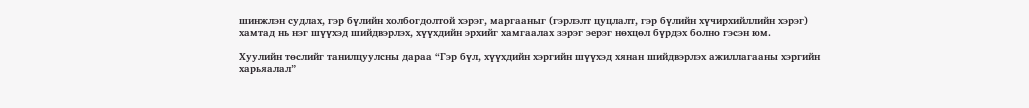шинжлэн судлах, гэр бүлийн холбогдолтой хэрэг, маргааныг (гэрлэлт цуцлалт, гэр бүлийн хүчирхийллийн хэрэг) хамтад нь нэг шүүхэд шийдвэрлэх, хүүхдийн эрхийг хамгаалах зэрэг эерэг нөхцөл бүрдэх болно гэсэн юм.

Хуулийн төслийг танилцуулсны дараа “Гэр бүл, хүүхдийн хэргийн шүүхэд хянан шийдвэрлэх ажиллагааны хэргийн харьяалал”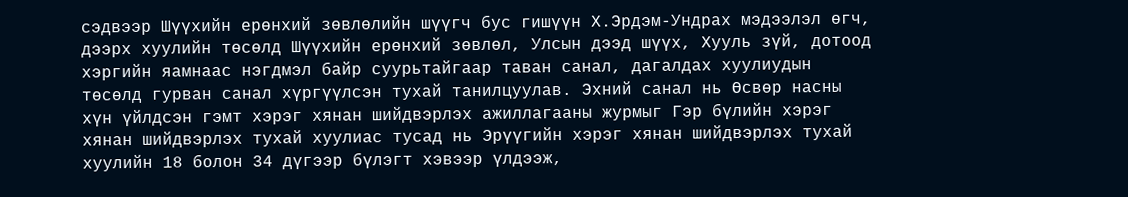сэдвээр Шүүхийн ерөнхий зөвлөлийн шүүгч бус гишүүн Х.Эрдэм-Ундрах мэдээлэл өгч, дээрх хуулийн төсөлд Шүүхийн ерөнхий зөвлөл, Улсын дээд шүүх, Хууль зүй, дотоод хэргийн яамнаас нэгдмэл байр суурьтайгаар таван санал, дагалдах хуулиудын төсөлд гурван санал хүргүүлсэн тухай танилцуулав. Эхний санал нь Өсвөр насны хүн үйлдсэн гэмт хэрэг хянан шийдвэрлэх ажиллагааны журмыг Гэр бүлийн хэрэг хянан шийдвэрлэх тухай хуулиас тусад нь Эрүүгийн хэрэг хянан шийдвэрлэх тухай хуулийн 18 болон 34 дүгээр бүлэгт хэвээр үлдээж,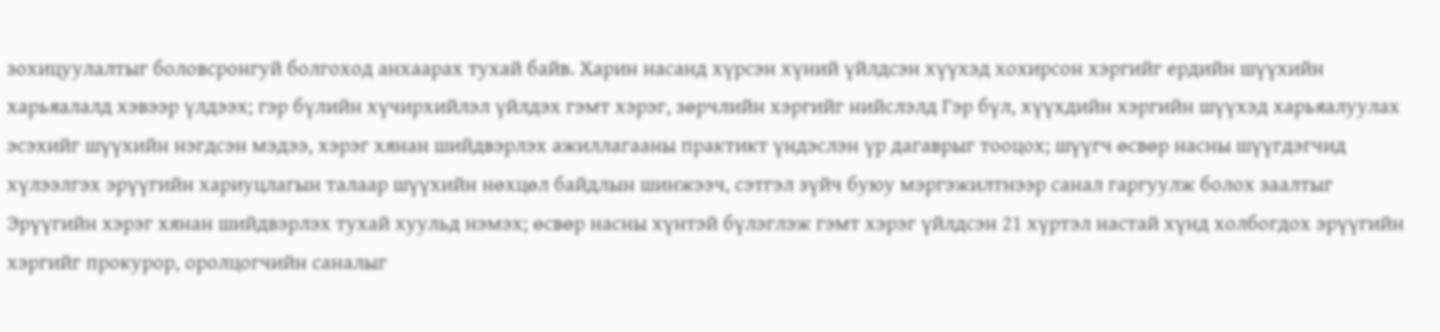зохицуулалтыг боловсронгуй болгоход анхаарах тухай байв. Харин насанд хүрсэн хүний үйлдсэн хүүхэд хохирсон хэргийг ердийн шүүхийн харьяалалд хэвээр үлдээх; гэр бүлийн хүчирхийлэл үйлдэх гэмт хэрэг, зөрчлийн хэргийг нийслэлд Гэр бүл, хүүхдийн хэргийн шүүхэд харьяалуулах эсэхийг шүүхийн нэгдсэн мэдээ, хэрэг хянан шийдвэрлэх ажиллагааны практикт үндэслэн үр дагаврыг тооцох; шүүгч өсвөр насны шүүгдэгчид хүлээлгэх эрүүгийн хариуцлагын талаар шүүхийн нөхцөл байдлын шинжээч, сэтгэл зүйч буюу мэргэжилтнээр санал гаргуулж болох заалтыг Эрүүгийн хэрэг хянан шийдвэрлэх тухай хуульд нэмэх; өсвөр насны хүнтэй бүлэглэж гэмт хэрэг үйлдсэн 21 хүртэл настай хүнд холбогдох эрүүгийн хэргийг прокурор, оролцогчийн саналыг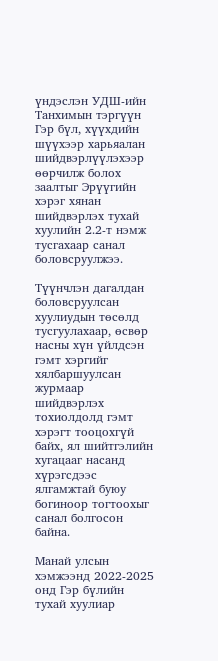үндэслэн УДШ-ийн Танхимын тэргүүн Гэр бүл, хүүхдийн шүүхээр харьяалан шийдвэрлүүлэхээр өөрчилж болох заалтыг Эрүүгийн хэрэг хянан шийдвэрлэх тухай хуулийн 2.2-т нэмж тусгахаар санал боловсруулжээ.

Түүнчлэн дагалдан боловсруулсан хуулиудын төсөлд тусгуулахаар, өсвөр насны хүн үйлдсэн гэмт хэргийг хялбаршуулсан журмаар шийдвэрлэх тохиолдолд гэмт хэрэгт тооцохгүй байх, ял шийтгэлийн хугацааг насанд хүрэгсдээс ялгамжтай буюу богиноор тогтоохыг санал болгосон байна.

Манай улсын хэмжээнд 2022-2025 онд Гэр бүлийн тухай хуулиар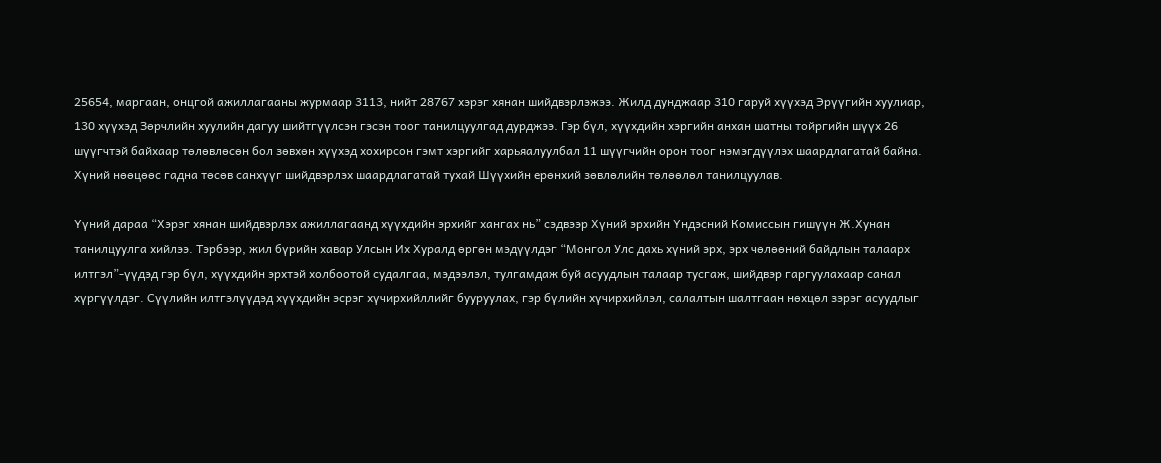25654, маргаан, онцгой ажиллагааны журмаар 3113, нийт 28767 хэрэг хянан шийдвэрлэжээ. Жилд дунджаар 310 гаруй хүүхэд Эрүүгийн хуулиар, 130 хүүхэд Зөрчлийн хуулийн дагуу шийтгүүлсэн гэсэн тоог танилцуулгад дурджээ. Гэр бүл, хүүхдийн хэргийн анхан шатны тойргийн шүүх 26 шүүгчтэй байхаар төлөвлөсөн бол зөвхөн хүүхэд хохирсон гэмт хэргийг харьяалуулбал 11 шүүгчийн орон тоог нэмэгдүүлэх шаардлагатай байна. Хүний нөөцөөс гадна төсөв санхүүг шийдвэрлэх шаардлагатай тухай Шүүхийн ерөнхий зөвлөлийн төлөөлөл танилцуулав.

Үүний дараа “Хэрэг хянан шийдвэрлэх ажиллагаанд хүүхдийн эрхийг хангах нь” сэдвээр Хүний эрхийн Үндэсний Комиссын гишүүн Ж.Хунан танилцуулга хийлээ. Тэрбээр, жил бүрийн хавар Улсын Их Хуралд өргөн мэдүүлдэг “Монгол Улс дахь хүний эрх, эрх чөлөөний байдлын талаарх илтгэл”-үүдэд гэр бүл, хүүхдийн эрхтэй холбоотой судалгаа, мэдээлэл, тулгамдаж буй асуудлын талаар тусгаж, шийдвэр гаргуулахаар санал хүргүүлдэг. Сүүлийн илтгэлүүдэд хүүхдийн эсрэг хүчирхийллийг бууруулах, гэр бүлийн хүчирхийлэл, салалтын шалтгаан нөхцөл зэрэг асуудлыг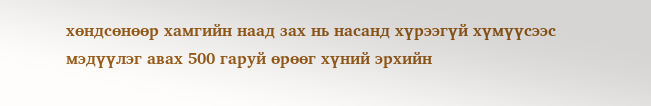хөндсөнөөр хамгийн наад зах нь насанд хүрээгүй хүмүүсээс мэдүүлэг авах 500 гаруй өрөөг хүний эрхийн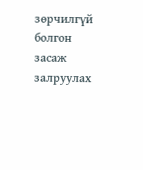зөрчилгүй болгон засаж залруулах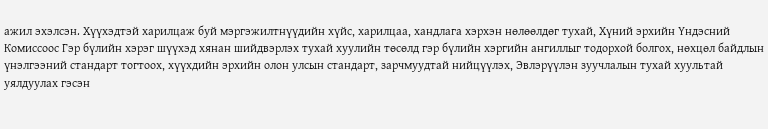ажил эхэлсэн. Хүүхэдтэй харилцаж буй мэргэжилтнүүдийн хүйс, харилцаа, хандлага хэрхэн нөлөөлдөг тухай, Хүний эрхийн Үндэсний Комиссоос Гэр бүлийн хэрэг шүүхэд хянан шийдвэрлэх тухай хуулийн төсөлд гэр бүлийн хэргийн ангиллыг тодорхой болгох, нөхцөл байдлын үнэлгээний стандарт тогтоох, хүүхдийн эрхийн олон улсын стандарт, зарчмуудтай нийцүүлэх, Эвлэрүүлэн зуучлалын тухай хуультай уялдуулах гэсэн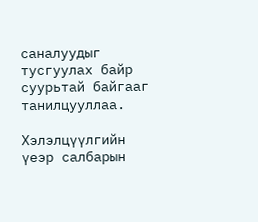саналуудыг тусгуулах байр суурьтай байгааг танилцууллаа.

Хэлэлцүүлгийн үеэр салбарын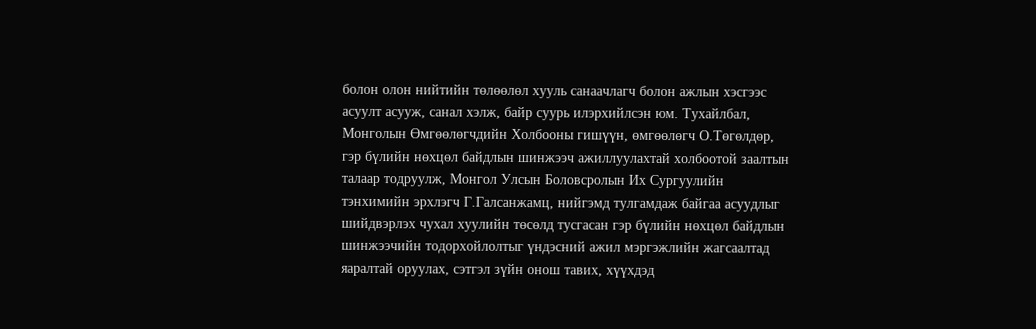болон олон нийтийн төлөөлөл хууль санаачлагч болон ажлын хэсгээс асуулт асууж, санал хэлж, байр суурь илэрхийлсэн юм. Тухайлбал, Монголын Өмгөөлөгчдийн Холбооны гишүүн, өмгөөлөгч О.Төгөлдөр, гэр бүлийн нөхцөл байдлын шинжээч ажиллуулахтай холбоотой заалтын талаар тодруулж, Монгол Улсын Боловсролын Их Сургуулийн тэнхимийн эрхлэгч Г.Галсанжамц, нийгэмд тулгамдаж байгаа асуудлыг шийдвэрлэх чухал хуулийн төсөлд тусгасан гэр бүлийн нөхцөл байдлын шинжээчийн тодорхойлолтыг үндэсний ажил мэргэжлийн жагсаалтад яаралтай оруулах, сэтгэл зүйн онош тавих, хүүхдэд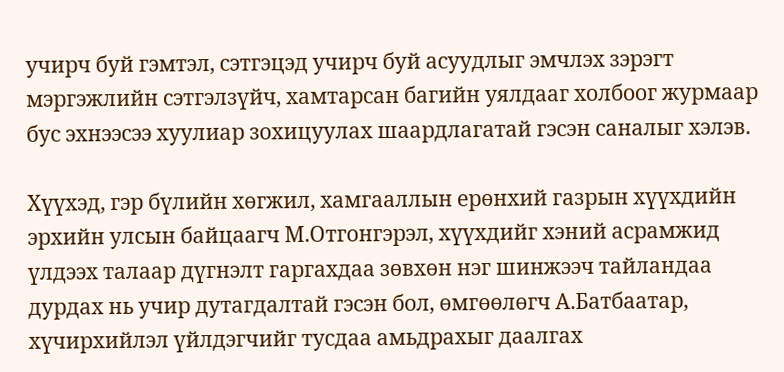учирч буй гэмтэл, сэтгэцэд учирч буй асуудлыг эмчлэх зэрэгт мэргэжлийн сэтгэлзүйч, хамтарсан багийн уялдааг холбоог журмаар бус эхнээсээ хуулиар зохицуулах шаардлагатай гэсэн саналыг хэлэв.

Хүүхэд, гэр бүлийн хөгжил, хамгааллын ерөнхий газрын хүүхдийн эрхийн улсын байцаагч М.Отгонгэрэл, хүүхдийг хэний асрамжид үлдээх талаар дүгнэлт гаргахдаа зөвхөн нэг шинжээч тайландаа дурдах нь учир дутагдалтай гэсэн бол, өмгөөлөгч А.Батбаатар, хүчирхийлэл үйлдэгчийг тусдаа амьдрахыг даалгах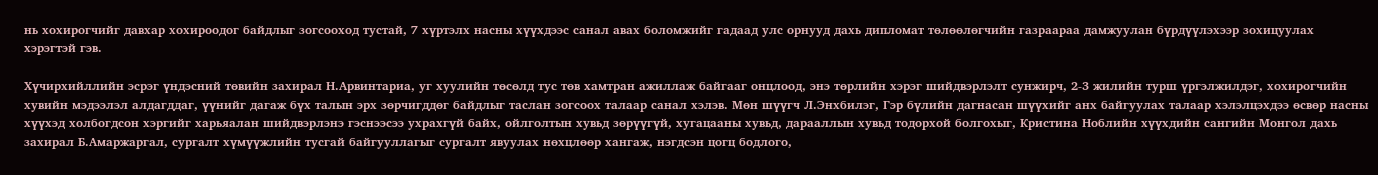нь хохирогчийг давхар хохироодог байдлыг зогсооход тустай, 7 хүртэлх насны хүүхдээс санал авах боломжийг гадаад улс орнууд дахь дипломат төлөөлөгчийн газраараа дамжуулан бүрдүүлэхээр зохицуулах хэрэгтэй гэв.

Хүчирхийллийн эсрэг үндэсний төвийн захирал Н.Арвинтариа, уг хуулийн төсөлд тус төв хамтран ажиллаж байгааг онцлоод, энэ төрлийн хэрэг шийдвэрлэлт сунжирч, 2-3 жилийн турш үргэлжилдэг, хохирогчийн хувийн мэдээлэл алдагддаг, үүнийг дагаж бүх талын эрх зөрчигддөг байдлыг таслан зогсоох талаар санал хэлэв. Мөн шүүгч Л.Энхбилэг, Гэр бүлийн дагнасан шүүхийг анх байгуулах талаар хэлэлцэхдээ өсвөр насны хүүхэд холбогдсон хэргийг харьяалан шийдвэрлэнэ гэснээсээ ухрахгүй байх, ойлголтын хувьд зөрүүгүй, хугацааны хувьд, дарааллын хувьд тодорхой болгохыг, Кристина Ноблийн хүүхдийн сангийн Монгол дахь захирал Б.Амаржаргал, сургалт хүмүүжлийн тусгай байгууллагыг сургалт явуулах нөхцлөөр хангаж, нэгдсэн цогц бодлого,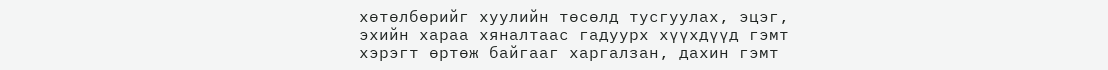хөтөлбөрийг хуулийн төсөлд тусгуулах, эцэг, эхийн хараа хяналтаас гадуурх хүүхдүүд гэмт хэрэгт өртөж байгааг харгалзан, дахин гэмт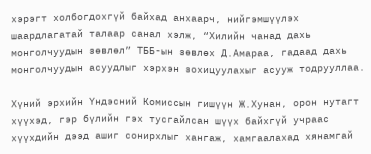хэрэгт холбогдохгүй байхад анхаарч, нийгэмшүүлэх шаардлагатай талаар санал хэлж, “Хилийн чанад дахь монголчуудын зөвлөл” ТББ-ын зөвлөх Д.Амараа, гадаад дахь монголчуудын асуудлыг хэрхэн зохицуулахыг асууж тодрууллаа.

Хүний эрхийн Үндэсний Комиссын гишүүн Ж.Хунан, орон нутагт хүүхэд, гэр бүлийн гэх тусгайлсан шүүх байхгүй учраас хүүхдийн дээд ашиг сонирхлыг хангаж, хамгаалахад хянамгай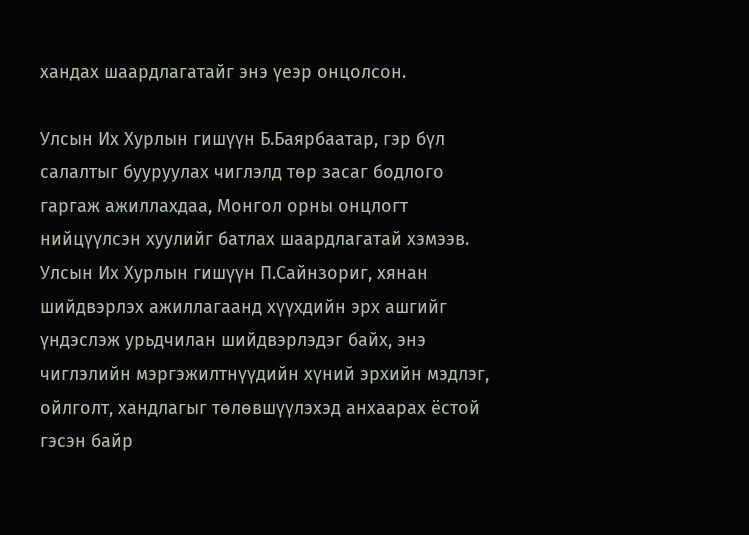хандах шаардлагатайг энэ үеэр онцолсон.

Улсын Их Хурлын гишүүн Б.Баярбаатар, гэр бүл салалтыг бууруулах чиглэлд төр засаг бодлого гаргаж ажиллахдаа, Монгол орны онцлогт нийцүүлсэн хуулийг батлах шаардлагатай хэмээв. Улсын Их Хурлын гишүүн П.Сайнзориг, хянан шийдвэрлэх ажиллагаанд хүүхдийн эрх ашгийг үндэслэж урьдчилан шийдвэрлэдэг байх, энэ чиглэлийн мэргэжилтнүүдийн хүний эрхийн мэдлэг, ойлголт, хандлагыг төлөвшүүлэхэд анхаарах ёстой гэсэн байр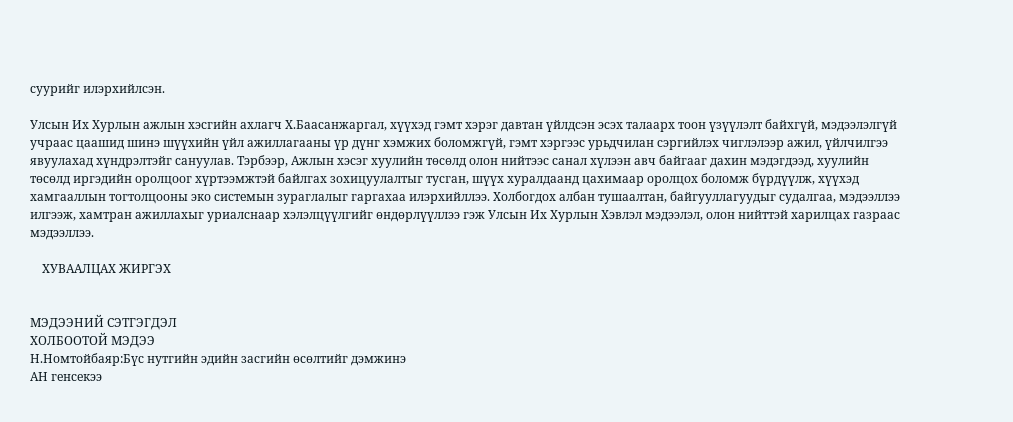суурийг илэрхийлсэн.

Улсын Их Хурлын ажлын хэсгийн ахлагч Х.Баасанжаргал, хүүхэд гэмт хэрэг давтан үйлдсэн эсэх талаарх тоон үзүүлэлт байхгүй, мэдээлэлгүй учраас цаашид шинэ шүүхийн үйл ажиллагааны үр дүнг хэмжих боломжгүй, гэмт хэргээс урьдчилан сэргийлэх чиглэлээр ажил, үйлчилгээ явуулахад хүндрэлтэйг сануулав. Тэрбээр, Ажлын хэсэг хуулийн төсөлд олон нийтээс санал хүлээн авч байгааг дахин мэдэгдээд, хуулийн төсөлд иргэдийн оролцоог хүртээмжтэй байлгах зохицуулалтыг тусган, шүүх хуралдаанд цахимаар оролцох боломж бүрдүүлж, хүүхэд хамгааллын тогтолцооны эко системын зураглалыг гаргахаа илэрхийллээ. Холбогдох албан тушаалтан, байгууллагуудыг судалгаа, мэдээллээ илгээж, хамтран ажиллахыг уриалснаар хэлэлцүүлгийг өндөрлүүллээ гэж Улсын Их Хурлын Хэвлэл мэдээлэл, олон нийттэй харилцах газраас мэдээллээ.

    ХУВААЛЦАХ ЖИРГЭХ


МЭДЭЭНИЙ СЭТГЭГДЭЛ
ХОЛБООТОЙ МЭДЭЭ
Н.Номтойбаяр:Бүс нутгийн эдийн засгийн өсөлтийг дэмжинэ
АН генсекээ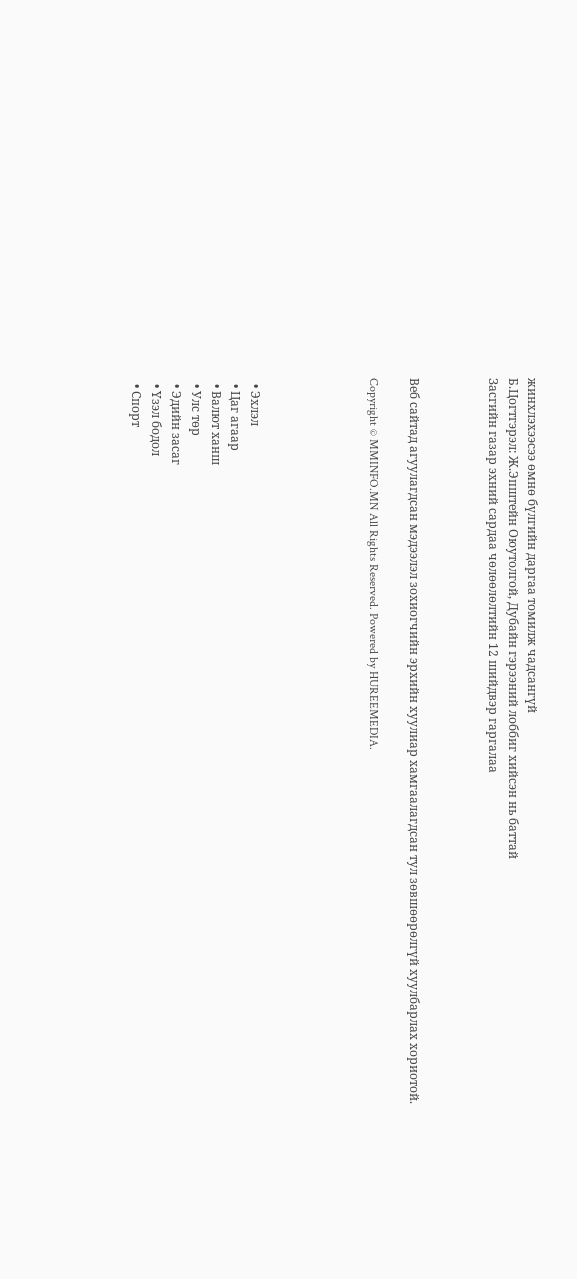жинхлэхээсээ өмнө бүлгийн даргаа томилж чадсангүй
Б.Цогтгэрэл: Ж.Эпштейн Оюутолгой, Дубайн гэрээний лоббиг хийсэн нь баттай
Засгийн газар эхний сардаа чөлөөлөлтийн 12 шийдвэр гаргалаа



Веб сайтад агуулагдсан мэдээлэл зохиогчийн эрхийн хуулиар хамгаалагдсан тул зөвшөөрөлгүй хуулбарлах хориотой.

Copyright © MMINFO.MN All Rights Reserved. Powered by HUREEMEDIA.





  • Эхлэл
  • Цаг агаар
  • Валют ханш
  • Улс төр
  • Эдийн засаг
  • Үзэл бодол
  • Спорт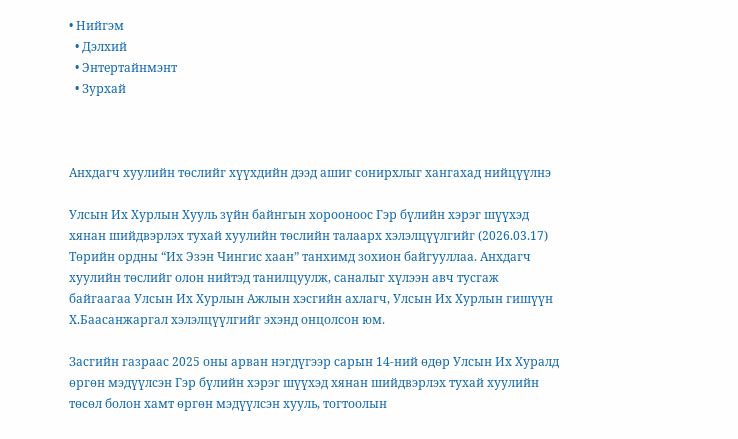• Нийгэм
  • Дэлхий
  • Энтертайнмэнт
  • Зурхай



Анхдагч хуулийн төслийг хүүхдийн дээд ашиг сонирхлыг хангахад нийцүүлнэ

Улсын Их Хурлын Хууль зүйн байнгын хорооноос Гэр бүлийн хэрэг шүүхэд хянан шийдвэрлэх тухай хуулийн төслийн талаарх хэлэлцүүлгийг (2026.03.17) Төрийн ордны “Их Эзэн Чингис хаан” танхимд зохион байгууллаа. Анхдагч хуулийн төслийг олон нийтэд танилцуулж, саналыг хүлээн авч тусгаж байгаагаа Улсын Их Хурлын Ажлын хэсгийн ахлагч, Улсын Их Хурлын гишүүн Х.Баасанжаргал хэлэлцүүлгийг эхэнд онцолсон юм.

Засгийн газраас 2025 оны арван нэгдүгээр сарын 14-ний өдөр Улсын Их Хуралд өргөн мэдүүлсэн Гэр бүлийн хэрэг шүүхэд хянан шийдвэрлэх тухай хуулийн төсөл болон хамт өргөн мэдүүлсэн хууль, тогтоолын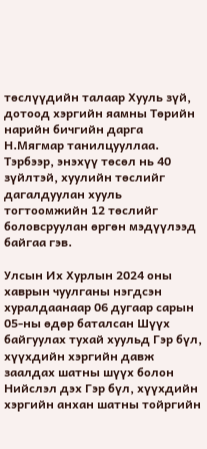төслүүдийн талаар Хууль зүй, дотоод хэргийн яамны Төрийн нарийн бичгийн дарга Н.Мягмар танилцууллаа. Тэрбээр, энэхүү төсөл нь 40 зүйлтэй, хуулийн төслийг дагалдуулан хууль тогтоомжийн 12 төслийг боловсруулан өргөн мэдүүлээд байгаа гэв.

Улсын Их Хурлын 2024 оны хаврын чуулганы нэгдсэн хуралдаанаар 06 дугаар сарын 05-ны өдөр баталсан Шүүх байгуулах тухай хуульд Гэр бүл, хүүхдийн хэргийн давж заалдах шатны шүүх болон Нийслэл дэх Гэр бүл, хүүхдийн хэргийн анхан шатны тойргийн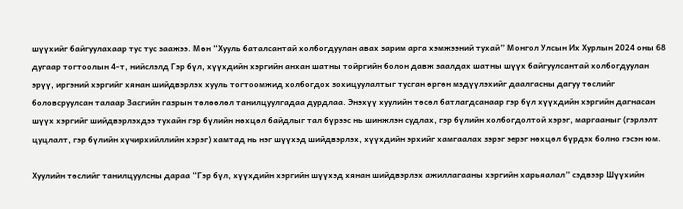шүүхийг байгуулахаар тус тус заажээ. Мөн “Хууль баталсантай холбогдуулан авах зарим арга хэмжээний тухай” Монгол Улсын Их Хурлын 2024 оны 68 дугаар тогтоолын 4-т, нийслэлд Гэр бүл, хүүхдийн хэргийн анхан шатны тойргийн болон давж заалдах шатны шүүх байгуулсантай холбогдуулан эрүү, иргэний хэргийг хянан шийдвэрлэх хууль тогтоомжид холбогдох зохицуулалтыг тусган өргөн мэдүүлэхийг даалгасны дагуу төслийг боловсруулсан талаар Засгийн газрын төлөөлөл танилцуулгадаа дурдлаа. Энэхүү хуулийн төсөл батлагдсанаар гэр бүл хүүхдийн хэргийн дагнасан шүүх хэргийг шийдвэрлэхдээ тухайн гэр бүлийн нөхцөл байдлыг тал бүрээс нь шинжлэн судлах, гэр бүлийн холбогдолтой хэрэг, маргааныг (гэрлэлт цуцлалт, гэр бүлийн хүчирхийллийн хэрэг) хамтад нь нэг шүүхэд шийдвэрлэх, хүүхдийн эрхийг хамгаалах зэрэг эерэг нөхцөл бүрдэх болно гэсэн юм.

Хуулийн төслийг танилцуулсны дараа “Гэр бүл, хүүхдийн хэргийн шүүхэд хянан шийдвэрлэх ажиллагааны хэргийн харьяалал” сэдвээр Шүүхийн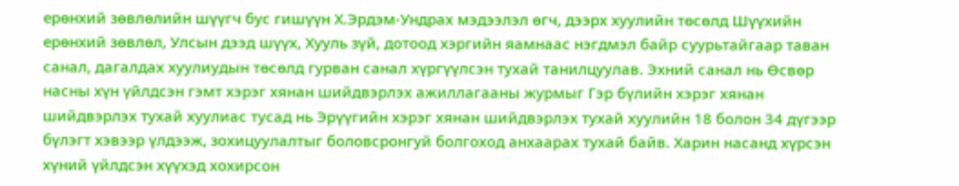ерөнхий зөвлөлийн шүүгч бус гишүүн Х.Эрдэм-Ундрах мэдээлэл өгч, дээрх хуулийн төсөлд Шүүхийн ерөнхий зөвлөл, Улсын дээд шүүх, Хууль зүй, дотоод хэргийн яамнаас нэгдмэл байр суурьтайгаар таван санал, дагалдах хуулиудын төсөлд гурван санал хүргүүлсэн тухай танилцуулав. Эхний санал нь Өсвөр насны хүн үйлдсэн гэмт хэрэг хянан шийдвэрлэх ажиллагааны журмыг Гэр бүлийн хэрэг хянан шийдвэрлэх тухай хуулиас тусад нь Эрүүгийн хэрэг хянан шийдвэрлэх тухай хуулийн 18 болон 34 дүгээр бүлэгт хэвээр үлдээж, зохицуулалтыг боловсронгуй болгоход анхаарах тухай байв. Харин насанд хүрсэн хүний үйлдсэн хүүхэд хохирсон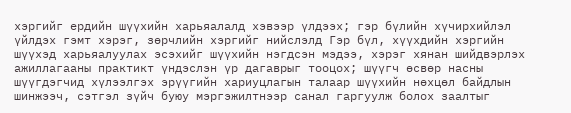хэргийг ердийн шүүхийн харьяалалд хэвээр үлдээх; гэр бүлийн хүчирхийлэл үйлдэх гэмт хэрэг, зөрчлийн хэргийг нийслэлд Гэр бүл, хүүхдийн хэргийн шүүхэд харьяалуулах эсэхийг шүүхийн нэгдсэн мэдээ, хэрэг хянан шийдвэрлэх ажиллагааны практикт үндэслэн үр дагаврыг тооцох; шүүгч өсвөр насны шүүгдэгчид хүлээлгэх эрүүгийн хариуцлагын талаар шүүхийн нөхцөл байдлын шинжээч, сэтгэл зүйч буюу мэргэжилтнээр санал гаргуулж болох заалтыг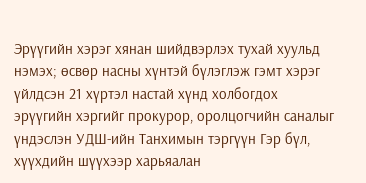Эрүүгийн хэрэг хянан шийдвэрлэх тухай хуульд нэмэх; өсвөр насны хүнтэй бүлэглэж гэмт хэрэг үйлдсэн 21 хүртэл настай хүнд холбогдох эрүүгийн хэргийг прокурор, оролцогчийн саналыг үндэслэн УДШ-ийн Танхимын тэргүүн Гэр бүл, хүүхдийн шүүхээр харьяалан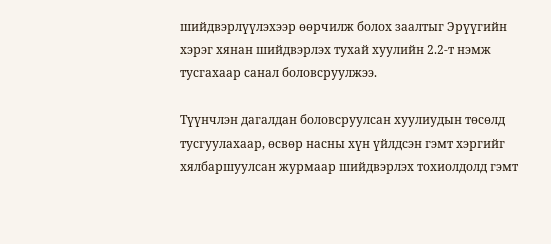шийдвэрлүүлэхээр өөрчилж болох заалтыг Эрүүгийн хэрэг хянан шийдвэрлэх тухай хуулийн 2.2-т нэмж тусгахаар санал боловсруулжээ.

Түүнчлэн дагалдан боловсруулсан хуулиудын төсөлд тусгуулахаар, өсвөр насны хүн үйлдсэн гэмт хэргийг хялбаршуулсан журмаар шийдвэрлэх тохиолдолд гэмт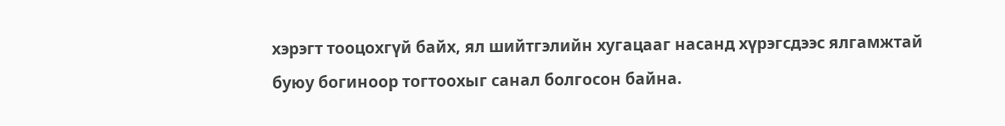хэрэгт тооцохгүй байх, ял шийтгэлийн хугацааг насанд хүрэгсдээс ялгамжтай буюу богиноор тогтоохыг санал болгосон байна.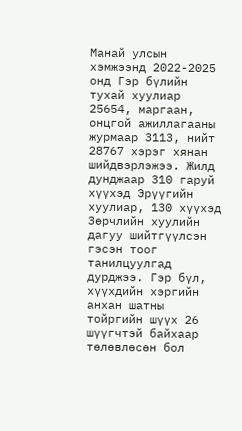Манай улсын хэмжээнд 2022-2025 онд Гэр бүлийн тухай хуулиар 25654, маргаан, онцгой ажиллагааны журмаар 3113, нийт 28767 хэрэг хянан шийдвэрлэжээ. Жилд дунджаар 310 гаруй хүүхэд Эрүүгийн хуулиар, 130 хүүхэд Зөрчлийн хуулийн дагуу шийтгүүлсэн гэсэн тоог танилцуулгад дурджээ. Гэр бүл, хүүхдийн хэргийн анхан шатны тойргийн шүүх 26 шүүгчтэй байхаар төлөвлөсөн бол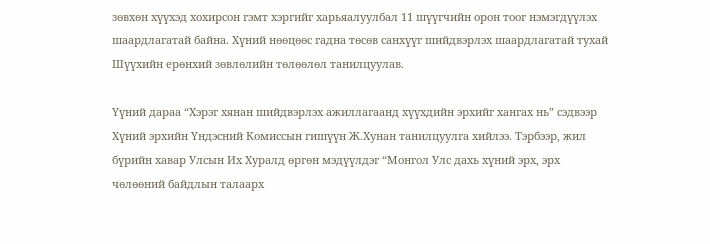зөвхөн хүүхэд хохирсон гэмт хэргийг харьяалуулбал 11 шүүгчийн орон тоог нэмэгдүүлэх шаардлагатай байна. Хүний нөөцөөс гадна төсөв санхүүг шийдвэрлэх шаардлагатай тухай Шүүхийн ерөнхий зөвлөлийн төлөөлөл танилцуулав.

Үүний дараа “Хэрэг хянан шийдвэрлэх ажиллагаанд хүүхдийн эрхийг хангах нь” сэдвээр Хүний эрхийн Үндэсний Комиссын гишүүн Ж.Хунан танилцуулга хийлээ. Тэрбээр, жил бүрийн хавар Улсын Их Хуралд өргөн мэдүүлдэг “Монгол Улс дахь хүний эрх, эрх чөлөөний байдлын талаарх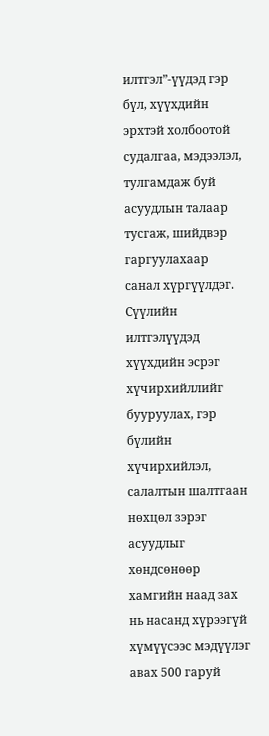илтгэл”-үүдэд гэр бүл, хүүхдийн эрхтэй холбоотой судалгаа, мэдээлэл, тулгамдаж буй асуудлын талаар тусгаж, шийдвэр гаргуулахаар санал хүргүүлдэг. Сүүлийн илтгэлүүдэд хүүхдийн эсрэг хүчирхийллийг бууруулах, гэр бүлийн хүчирхийлэл, салалтын шалтгаан нөхцөл зэрэг асуудлыг хөндсөнөөр хамгийн наад зах нь насанд хүрээгүй хүмүүсээс мэдүүлэг авах 500 гаруй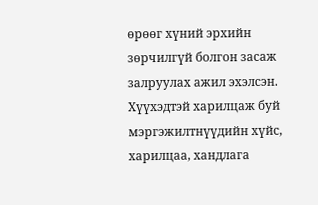өрөөг хүний эрхийн зөрчилгүй болгон засаж залруулах ажил эхэлсэн. Хүүхэдтэй харилцаж буй мэргэжилтнүүдийн хүйс, харилцаа, хандлага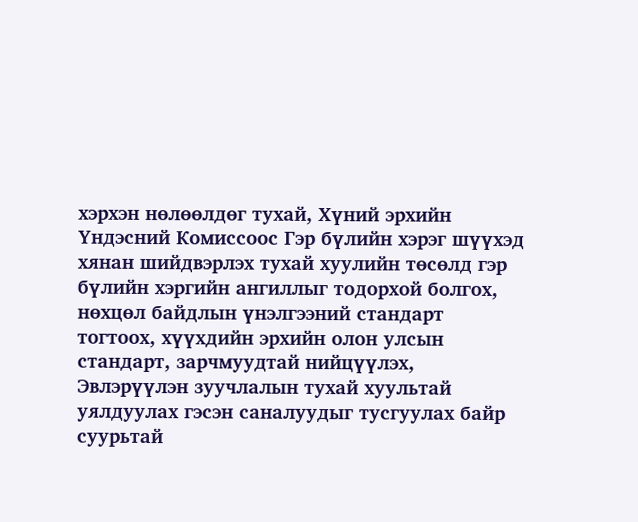хэрхэн нөлөөлдөг тухай, Хүний эрхийн Үндэсний Комиссоос Гэр бүлийн хэрэг шүүхэд хянан шийдвэрлэх тухай хуулийн төсөлд гэр бүлийн хэргийн ангиллыг тодорхой болгох, нөхцөл байдлын үнэлгээний стандарт тогтоох, хүүхдийн эрхийн олон улсын стандарт, зарчмуудтай нийцүүлэх, Эвлэрүүлэн зуучлалын тухай хуультай уялдуулах гэсэн саналуудыг тусгуулах байр суурьтай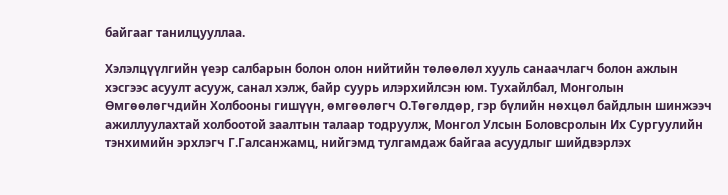байгааг танилцууллаа.

Хэлэлцүүлгийн үеэр салбарын болон олон нийтийн төлөөлөл хууль санаачлагч болон ажлын хэсгээс асуулт асууж, санал хэлж, байр суурь илэрхийлсэн юм. Тухайлбал, Монголын Өмгөөлөгчдийн Холбооны гишүүн, өмгөөлөгч О.Төгөлдөр, гэр бүлийн нөхцөл байдлын шинжээч ажиллуулахтай холбоотой заалтын талаар тодруулж, Монгол Улсын Боловсролын Их Сургуулийн тэнхимийн эрхлэгч Г.Галсанжамц, нийгэмд тулгамдаж байгаа асуудлыг шийдвэрлэх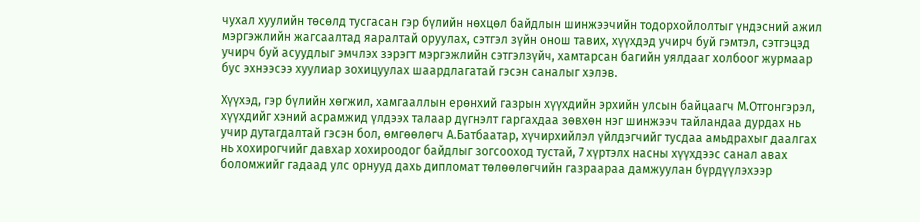чухал хуулийн төсөлд тусгасан гэр бүлийн нөхцөл байдлын шинжээчийн тодорхойлолтыг үндэсний ажил мэргэжлийн жагсаалтад яаралтай оруулах, сэтгэл зүйн онош тавих, хүүхдэд учирч буй гэмтэл, сэтгэцэд учирч буй асуудлыг эмчлэх зэрэгт мэргэжлийн сэтгэлзүйч, хамтарсан багийн уялдааг холбоог журмаар бус эхнээсээ хуулиар зохицуулах шаардлагатай гэсэн саналыг хэлэв.

Хүүхэд, гэр бүлийн хөгжил, хамгааллын ерөнхий газрын хүүхдийн эрхийн улсын байцаагч М.Отгонгэрэл, хүүхдийг хэний асрамжид үлдээх талаар дүгнэлт гаргахдаа зөвхөн нэг шинжээч тайландаа дурдах нь учир дутагдалтай гэсэн бол, өмгөөлөгч А.Батбаатар, хүчирхийлэл үйлдэгчийг тусдаа амьдрахыг даалгах нь хохирогчийг давхар хохироодог байдлыг зогсооход тустай, 7 хүртэлх насны хүүхдээс санал авах боломжийг гадаад улс орнууд дахь дипломат төлөөлөгчийн газраараа дамжуулан бүрдүүлэхээр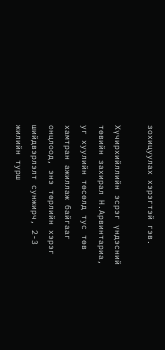зохицуулах хэрэгтэй гэв.

Хүчирхийллийн эсрэг үндэсний төвийн захирал Н.Арвинтариа, уг хуулийн төсөлд тус төв хамтран ажиллаж байгааг онцлоод, энэ төрлийн хэрэг шийдвэрлэлт сунжирч, 2-3 жилийн турш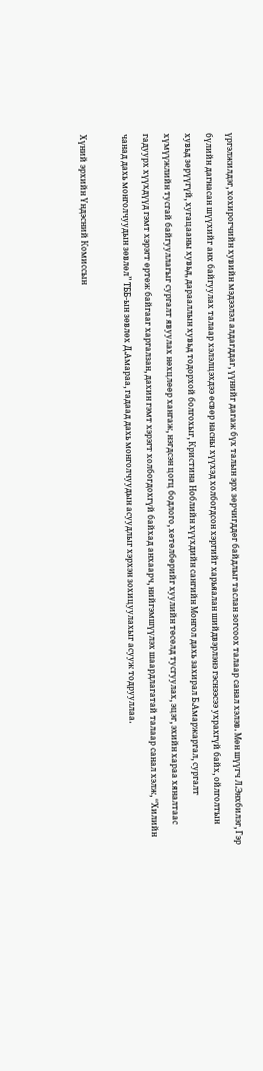үргэлжилдэг, хохирогчийн хувийн мэдээлэл алдагддаг, үүнийг дагаж бүх талын эрх зөрчигддөг байдлыг таслан зогсоох талаар санал хэлэв. Мөн шүүгч Л.Энхбилэг, Гэр бүлийн дагнасан шүүхийг анх байгуулах талаар хэлэлцэхдээ өсвөр насны хүүхэд холбогдсон хэргийг харьяалан шийдвэрлэнэ гэснээсээ ухрахгүй байх, ойлголтын хувьд зөрүүгүй, хугацааны хувьд, дарааллын хувьд тодорхой болгохыг, Кристина Ноблийн хүүхдийн сангийн Монгол дахь захирал Б.Амаржаргал, сургалт хүмүүжлийн тусгай байгууллагыг сургалт явуулах нөхцлөөр хангаж, нэгдсэн цогц бодлого, хөтөлбөрийг хуулийн төсөлд тусгуулах, эцэг, эхийн хараа хяналтаас гадуурх хүүхдүүд гэмт хэрэгт өртөж байгааг харгалзан, дахин гэмт хэрэгт холбогдохгүй байхад анхаарч, нийгэмшүүлэх шаардлагатай талаар санал хэлж, “Хилийн чанад дахь монголчуудын зөвлөл” ТББ-ын зөвлөх Д.Амараа, гадаад дахь монголчуудын асуудлыг хэрхэн зохицуулахыг асууж тодрууллаа.

Хүний эрхийн Үндэсний Комиссын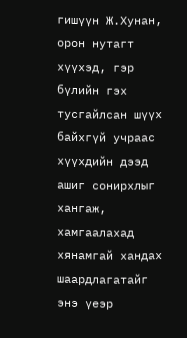гишүүн Ж.Хунан, орон нутагт хүүхэд, гэр бүлийн гэх тусгайлсан шүүх байхгүй учраас хүүхдийн дээд ашиг сонирхлыг хангаж, хамгаалахад хянамгай хандах шаардлагатайг энэ үеэр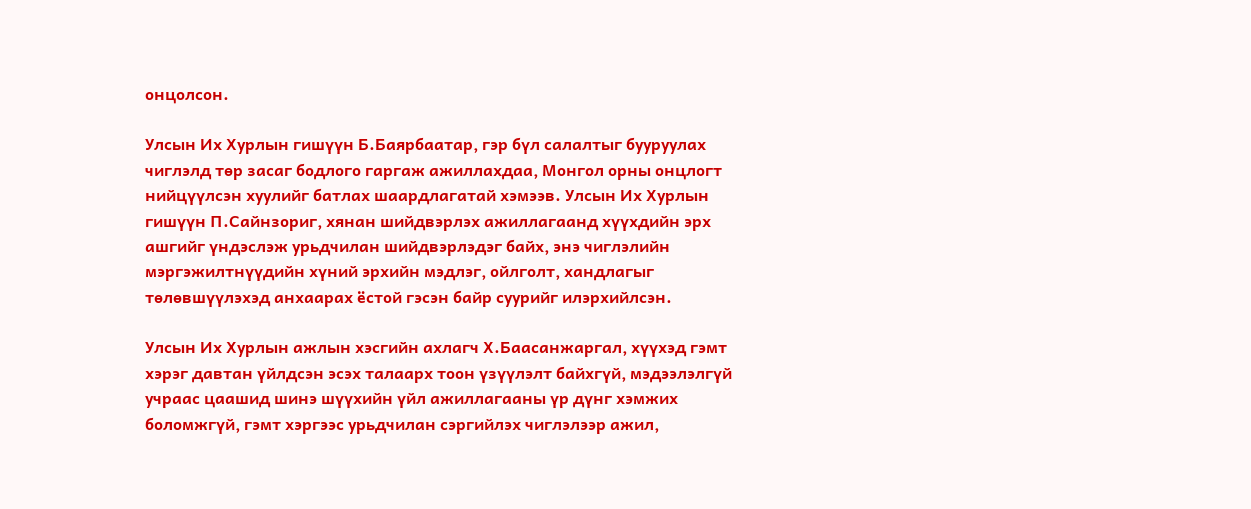онцолсон.

Улсын Их Хурлын гишүүн Б.Баярбаатар, гэр бүл салалтыг бууруулах чиглэлд төр засаг бодлого гаргаж ажиллахдаа, Монгол орны онцлогт нийцүүлсэн хуулийг батлах шаардлагатай хэмээв. Улсын Их Хурлын гишүүн П.Сайнзориг, хянан шийдвэрлэх ажиллагаанд хүүхдийн эрх ашгийг үндэслэж урьдчилан шийдвэрлэдэг байх, энэ чиглэлийн мэргэжилтнүүдийн хүний эрхийн мэдлэг, ойлголт, хандлагыг төлөвшүүлэхэд анхаарах ёстой гэсэн байр суурийг илэрхийлсэн.

Улсын Их Хурлын ажлын хэсгийн ахлагч Х.Баасанжаргал, хүүхэд гэмт хэрэг давтан үйлдсэн эсэх талаарх тоон үзүүлэлт байхгүй, мэдээлэлгүй учраас цаашид шинэ шүүхийн үйл ажиллагааны үр дүнг хэмжих боломжгүй, гэмт хэргээс урьдчилан сэргийлэх чиглэлээр ажил,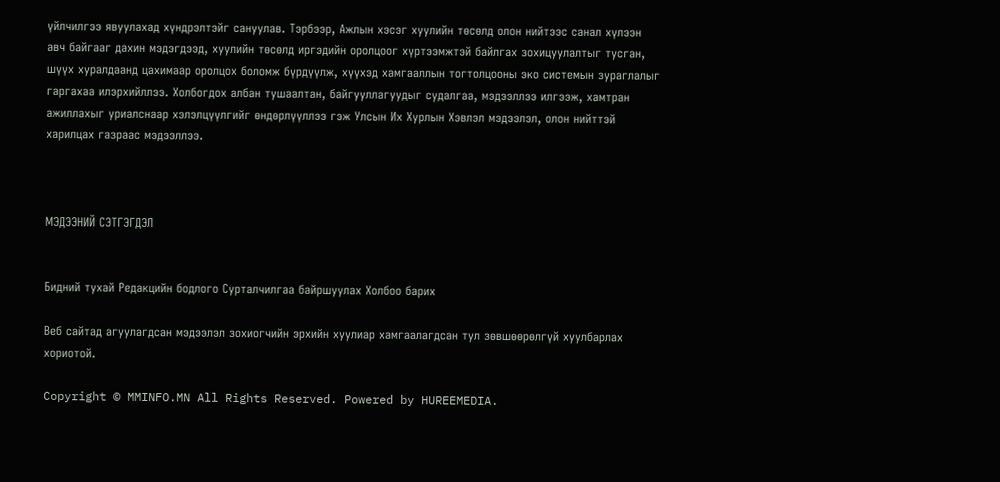үйлчилгээ явуулахад хүндрэлтэйг сануулав. Тэрбээр, Ажлын хэсэг хуулийн төсөлд олон нийтээс санал хүлээн авч байгааг дахин мэдэгдээд, хуулийн төсөлд иргэдийн оролцоог хүртээмжтэй байлгах зохицуулалтыг тусган, шүүх хуралдаанд цахимаар оролцох боломж бүрдүүлж, хүүхэд хамгааллын тогтолцооны эко системын зураглалыг гаргахаа илэрхийллээ. Холбогдох албан тушаалтан, байгууллагуудыг судалгаа, мэдээллээ илгээж, хамтран ажиллахыг уриалснаар хэлэлцүүлгийг өндөрлүүллээ гэж Улсын Их Хурлын Хэвлэл мэдээлэл, олон нийттэй харилцах газраас мэдээллээ.



МЭДЭЭНИЙ СЭТГЭГДЭЛ


Бидний тухай Редакцийн бодлого Сурталчилгаа байршуулах Холбоо барих

Веб сайтад агуулагдсан мэдээлэл зохиогчийн эрхийн хуулиар хамгаалагдсан тул зөвшөөрөлгүй хуулбарлах хориотой.

Copyright © MMINFO.MN All Rights Reserved. Powered by HUREEMEDIA.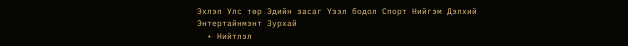Эхлэл Улс төр Эдийн засаг Үзэл бодол Спорт Нийгэм Дэлхий Энтертайнмэнт Зурхай
  • Нийтлэл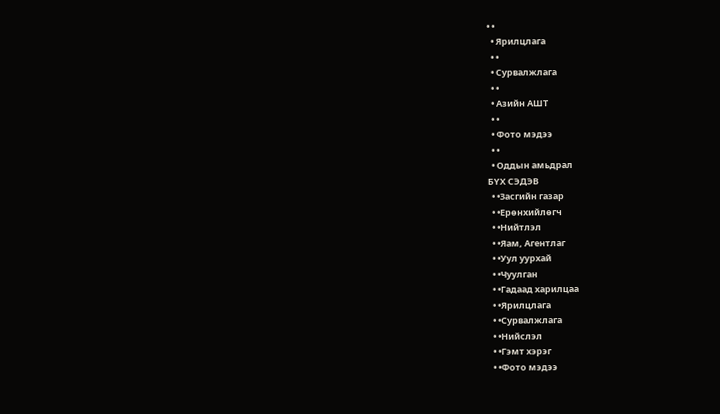• •
  • Ярилцлага
  • •
  • Сурвалжлага
  • •
  • Азийн АШТ
  • •
  • Фото мэдээ
  • •
  • Оддын амьдрал
БҮХ СЭДЭВ
  • •Засгийн газар
  • •Ерөнхийлөгч
  • •Нийтлэл
  • •Яам, Агентлаг
  • •Уул уурхай
  • •Чуулган
  • •Гадаад харилцаа
  • •Ярилцлага
  • •Сурвалжлага
  • •Нийслэл
  • •Гэмт хэрэг
  • •Фото мэдээ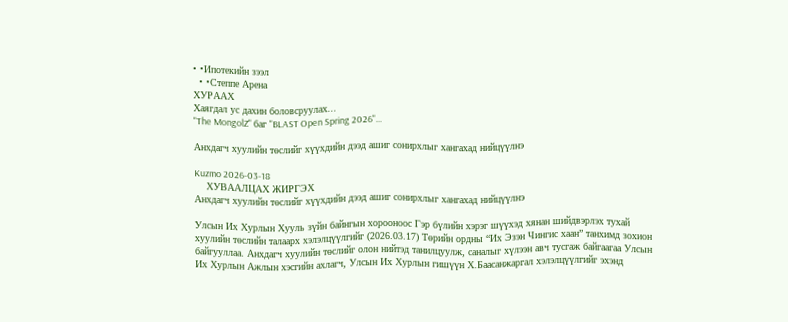• •Ипотекийн зээл
  • •Степпе Арена
ХУРААХ
Хаягдал ус дахин боловсруулах...
"The MongolZ" баг "BLAST Open Spring 2026"...

Анхдагч хуулийн төслийг хүүхдийн дээд ашиг сонирхлыг хангахад нийцүүлнэ

Kuzmo 2026-03-18
    ХУВААЛЦАХ ЖИРГЭХ
Анхдагч хуулийн төслийг хүүхдийн дээд ашиг сонирхлыг хангахад нийцүүлнэ

Улсын Их Хурлын Хууль зүйн байнгын хорооноос Гэр бүлийн хэрэг шүүхэд хянан шийдвэрлэх тухай хуулийн төслийн талаарх хэлэлцүүлгийг (2026.03.17) Төрийн ордны “Их Эзэн Чингис хаан” танхимд зохион байгууллаа. Анхдагч хуулийн төслийг олон нийтэд танилцуулж, саналыг хүлээн авч тусгаж байгаагаа Улсын Их Хурлын Ажлын хэсгийн ахлагч, Улсын Их Хурлын гишүүн Х.Баасанжаргал хэлэлцүүлгийг эхэнд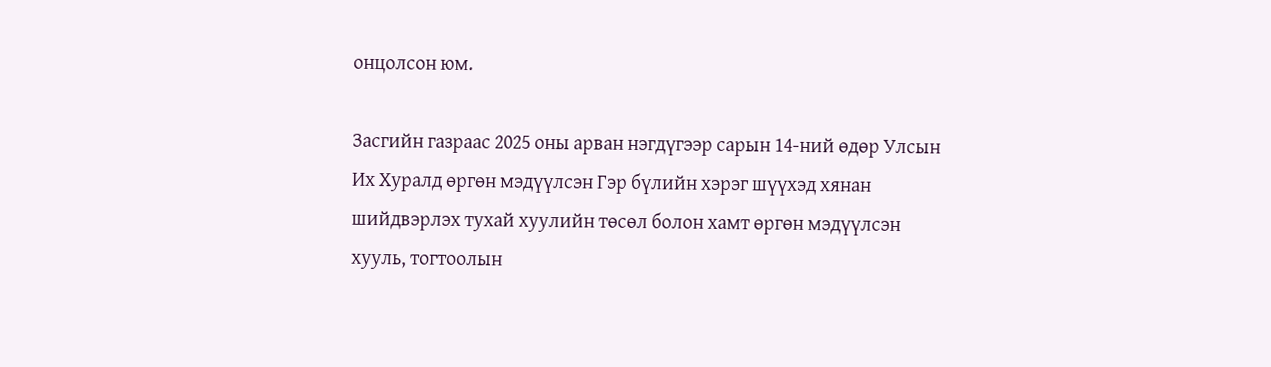онцолсон юм.

Засгийн газраас 2025 оны арван нэгдүгээр сарын 14-ний өдөр Улсын Их Хуралд өргөн мэдүүлсэн Гэр бүлийн хэрэг шүүхэд хянан шийдвэрлэх тухай хуулийн төсөл болон хамт өргөн мэдүүлсэн хууль, тогтоолын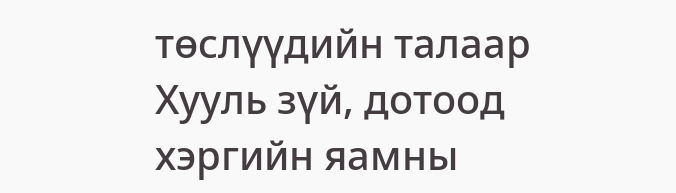төслүүдийн талаар Хууль зүй, дотоод хэргийн яамны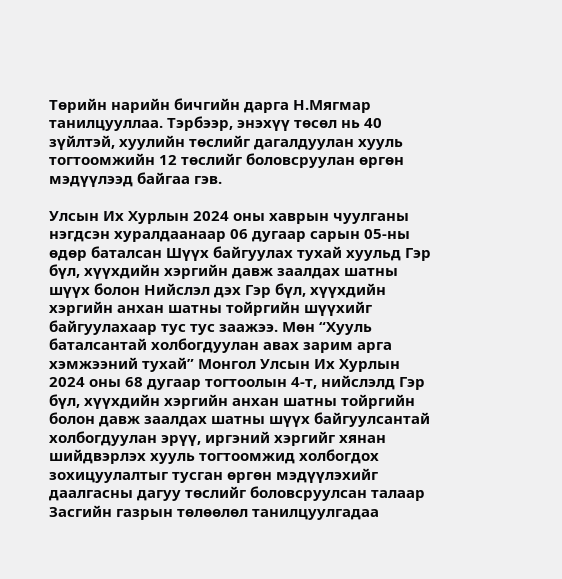Төрийн нарийн бичгийн дарга Н.Мягмар танилцууллаа. Тэрбээр, энэхүү төсөл нь 40 зүйлтэй, хуулийн төслийг дагалдуулан хууль тогтоомжийн 12 төслийг боловсруулан өргөн мэдүүлээд байгаа гэв.

Улсын Их Хурлын 2024 оны хаврын чуулганы нэгдсэн хуралдаанаар 06 дугаар сарын 05-ны өдөр баталсан Шүүх байгуулах тухай хуульд Гэр бүл, хүүхдийн хэргийн давж заалдах шатны шүүх болон Нийслэл дэх Гэр бүл, хүүхдийн хэргийн анхан шатны тойргийн шүүхийг байгуулахаар тус тус заажээ. Мөн “Хууль баталсантай холбогдуулан авах зарим арга хэмжээний тухай” Монгол Улсын Их Хурлын 2024 оны 68 дугаар тогтоолын 4-т, нийслэлд Гэр бүл, хүүхдийн хэргийн анхан шатны тойргийн болон давж заалдах шатны шүүх байгуулсантай холбогдуулан эрүү, иргэний хэргийг хянан шийдвэрлэх хууль тогтоомжид холбогдох зохицуулалтыг тусган өргөн мэдүүлэхийг даалгасны дагуу төслийг боловсруулсан талаар Засгийн газрын төлөөлөл танилцуулгадаа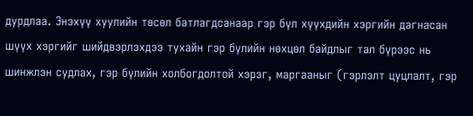дурдлаа. Энэхүү хуулийн төсөл батлагдсанаар гэр бүл хүүхдийн хэргийн дагнасан шүүх хэргийг шийдвэрлэхдээ тухайн гэр бүлийн нөхцөл байдлыг тал бүрээс нь шинжлэн судлах, гэр бүлийн холбогдолтой хэрэг, маргааныг (гэрлэлт цуцлалт, гэр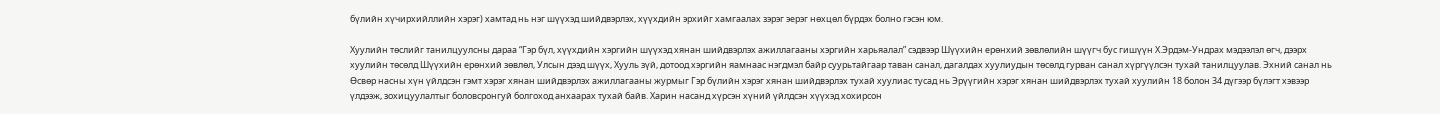бүлийн хүчирхийллийн хэрэг) хамтад нь нэг шүүхэд шийдвэрлэх, хүүхдийн эрхийг хамгаалах зэрэг эерэг нөхцөл бүрдэх болно гэсэн юм.

Хуулийн төслийг танилцуулсны дараа “Гэр бүл, хүүхдийн хэргийн шүүхэд хянан шийдвэрлэх ажиллагааны хэргийн харьяалал” сэдвээр Шүүхийн ерөнхий зөвлөлийн шүүгч бус гишүүн Х.Эрдэм-Ундрах мэдээлэл өгч, дээрх хуулийн төсөлд Шүүхийн ерөнхий зөвлөл, Улсын дээд шүүх, Хууль зүй, дотоод хэргийн яамнаас нэгдмэл байр суурьтайгаар таван санал, дагалдах хуулиудын төсөлд гурван санал хүргүүлсэн тухай танилцуулав. Эхний санал нь Өсвөр насны хүн үйлдсэн гэмт хэрэг хянан шийдвэрлэх ажиллагааны журмыг Гэр бүлийн хэрэг хянан шийдвэрлэх тухай хуулиас тусад нь Эрүүгийн хэрэг хянан шийдвэрлэх тухай хуулийн 18 болон 34 дүгээр бүлэгт хэвээр үлдээж, зохицуулалтыг боловсронгуй болгоход анхаарах тухай байв. Харин насанд хүрсэн хүний үйлдсэн хүүхэд хохирсон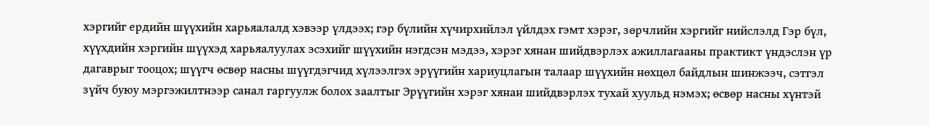хэргийг ердийн шүүхийн харьяалалд хэвээр үлдээх; гэр бүлийн хүчирхийлэл үйлдэх гэмт хэрэг, зөрчлийн хэргийг нийслэлд Гэр бүл, хүүхдийн хэргийн шүүхэд харьяалуулах эсэхийг шүүхийн нэгдсэн мэдээ, хэрэг хянан шийдвэрлэх ажиллагааны практикт үндэслэн үр дагаврыг тооцох; шүүгч өсвөр насны шүүгдэгчид хүлээлгэх эрүүгийн хариуцлагын талаар шүүхийн нөхцөл байдлын шинжээч, сэтгэл зүйч буюу мэргэжилтнээр санал гаргуулж болох заалтыг Эрүүгийн хэрэг хянан шийдвэрлэх тухай хуульд нэмэх; өсвөр насны хүнтэй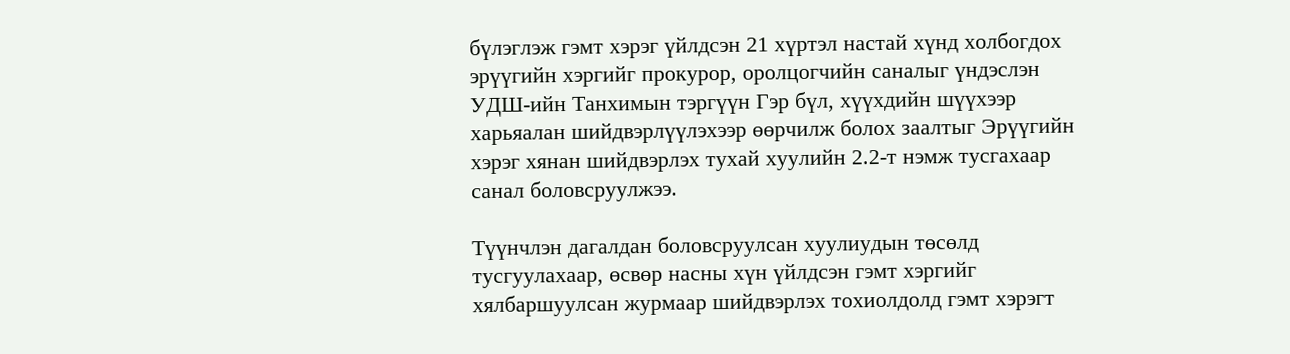бүлэглэж гэмт хэрэг үйлдсэн 21 хүртэл настай хүнд холбогдох эрүүгийн хэргийг прокурор, оролцогчийн саналыг үндэслэн УДШ-ийн Танхимын тэргүүн Гэр бүл, хүүхдийн шүүхээр харьяалан шийдвэрлүүлэхээр өөрчилж болох заалтыг Эрүүгийн хэрэг хянан шийдвэрлэх тухай хуулийн 2.2-т нэмж тусгахаар санал боловсруулжээ.

Түүнчлэн дагалдан боловсруулсан хуулиудын төсөлд тусгуулахаар, өсвөр насны хүн үйлдсэн гэмт хэргийг хялбаршуулсан журмаар шийдвэрлэх тохиолдолд гэмт хэрэгт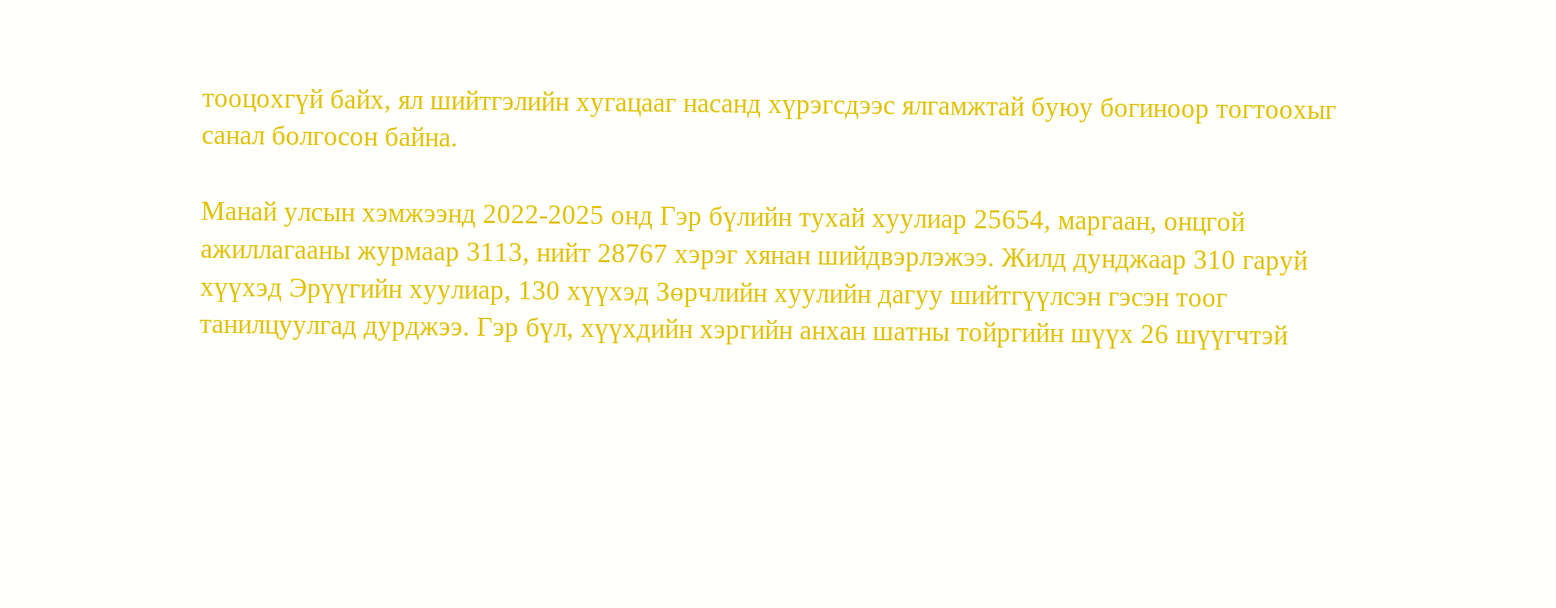тооцохгүй байх, ял шийтгэлийн хугацааг насанд хүрэгсдээс ялгамжтай буюу богиноор тогтоохыг санал болгосон байна.

Манай улсын хэмжээнд 2022-2025 онд Гэр бүлийн тухай хуулиар 25654, маргаан, онцгой ажиллагааны журмаар 3113, нийт 28767 хэрэг хянан шийдвэрлэжээ. Жилд дунджаар 310 гаруй хүүхэд Эрүүгийн хуулиар, 130 хүүхэд Зөрчлийн хуулийн дагуу шийтгүүлсэн гэсэн тоог танилцуулгад дурджээ. Гэр бүл, хүүхдийн хэргийн анхан шатны тойргийн шүүх 26 шүүгчтэй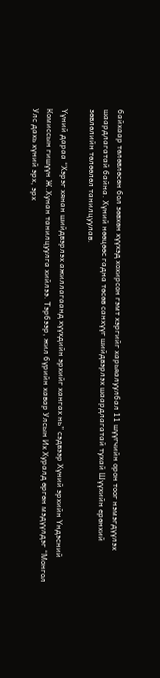байхаар төлөвлөсөн бол зөвхөн хүүхэд хохирсон гэмт хэргийг харьяалуулбал 11 шүүгчийн орон тоог нэмэгдүүлэх шаардлагатай байна. Хүний нөөцөөс гадна төсөв санхүүг шийдвэрлэх шаардлагатай тухай Шүүхийн ерөнхий зөвлөлийн төлөөлөл танилцуулав.

Үүний дараа “Хэрэг хянан шийдвэрлэх ажиллагаанд хүүхдийн эрхийг хангах нь” сэдвээр Хүний эрхийн Үндэсний Комиссын гишүүн Ж.Хунан танилцуулга хийлээ. Тэрбээр, жил бүрийн хавар Улсын Их Хуралд өргөн мэдүүлдэг “Монгол Улс дахь хүний эрх, эрх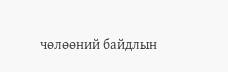чөлөөний байдлын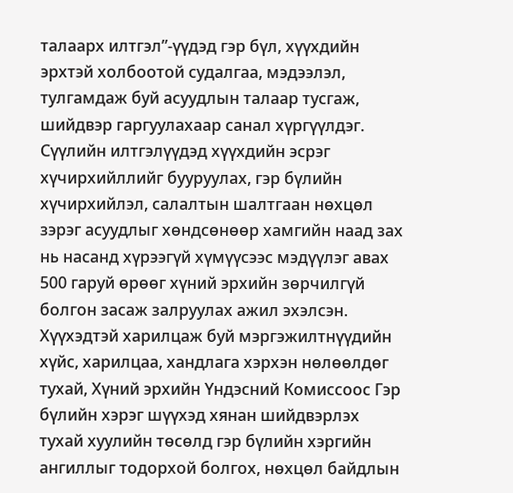талаарх илтгэл”-үүдэд гэр бүл, хүүхдийн эрхтэй холбоотой судалгаа, мэдээлэл, тулгамдаж буй асуудлын талаар тусгаж, шийдвэр гаргуулахаар санал хүргүүлдэг. Сүүлийн илтгэлүүдэд хүүхдийн эсрэг хүчирхийллийг бууруулах, гэр бүлийн хүчирхийлэл, салалтын шалтгаан нөхцөл зэрэг асуудлыг хөндсөнөөр хамгийн наад зах нь насанд хүрээгүй хүмүүсээс мэдүүлэг авах 500 гаруй өрөөг хүний эрхийн зөрчилгүй болгон засаж залруулах ажил эхэлсэн. Хүүхэдтэй харилцаж буй мэргэжилтнүүдийн хүйс, харилцаа, хандлага хэрхэн нөлөөлдөг тухай, Хүний эрхийн Үндэсний Комиссоос Гэр бүлийн хэрэг шүүхэд хянан шийдвэрлэх тухай хуулийн төсөлд гэр бүлийн хэргийн ангиллыг тодорхой болгох, нөхцөл байдлын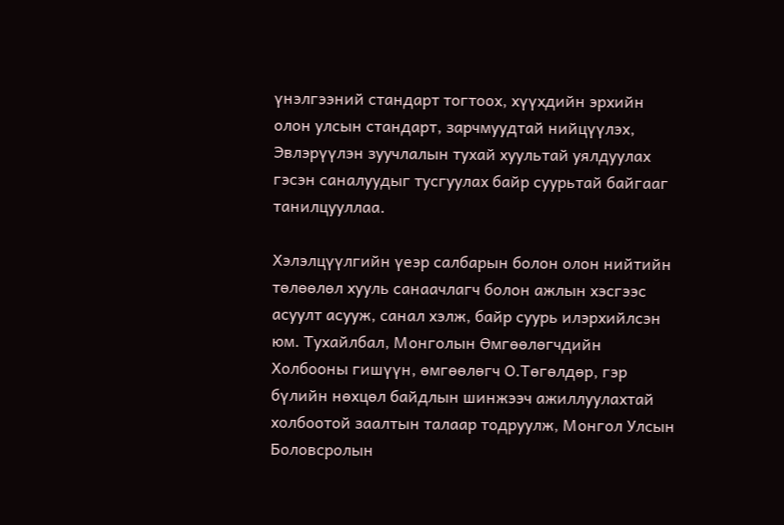үнэлгээний стандарт тогтоох, хүүхдийн эрхийн олон улсын стандарт, зарчмуудтай нийцүүлэх, Эвлэрүүлэн зуучлалын тухай хуультай уялдуулах гэсэн саналуудыг тусгуулах байр суурьтай байгааг танилцууллаа.

Хэлэлцүүлгийн үеэр салбарын болон олон нийтийн төлөөлөл хууль санаачлагч болон ажлын хэсгээс асуулт асууж, санал хэлж, байр суурь илэрхийлсэн юм. Тухайлбал, Монголын Өмгөөлөгчдийн Холбооны гишүүн, өмгөөлөгч О.Төгөлдөр, гэр бүлийн нөхцөл байдлын шинжээч ажиллуулахтай холбоотой заалтын талаар тодруулж, Монгол Улсын Боловсролын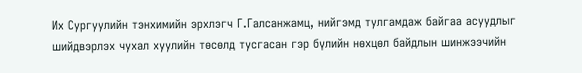Их Сургуулийн тэнхимийн эрхлэгч Г.Галсанжамц, нийгэмд тулгамдаж байгаа асуудлыг шийдвэрлэх чухал хуулийн төсөлд тусгасан гэр бүлийн нөхцөл байдлын шинжээчийн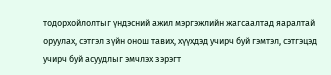тодорхойлолтыг үндэсний ажил мэргэжлийн жагсаалтад яаралтай оруулах, сэтгэл зүйн онош тавих, хүүхдэд учирч буй гэмтэл, сэтгэцэд учирч буй асуудлыг эмчлэх зэрэгт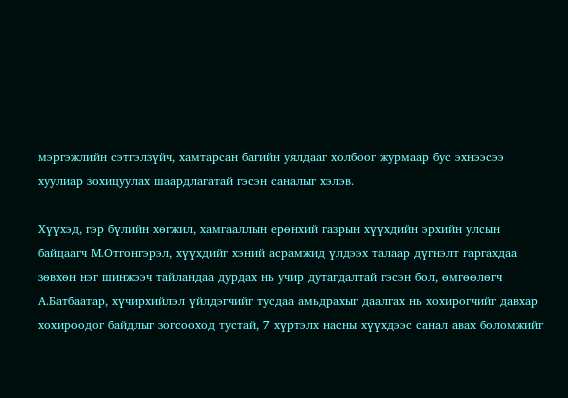мэргэжлийн сэтгэлзүйч, хамтарсан багийн уялдааг холбоог журмаар бус эхнээсээ хуулиар зохицуулах шаардлагатай гэсэн саналыг хэлэв.

Хүүхэд, гэр бүлийн хөгжил, хамгааллын ерөнхий газрын хүүхдийн эрхийн улсын байцаагч М.Отгонгэрэл, хүүхдийг хэний асрамжид үлдээх талаар дүгнэлт гаргахдаа зөвхөн нэг шинжээч тайландаа дурдах нь учир дутагдалтай гэсэн бол, өмгөөлөгч А.Батбаатар, хүчирхийлэл үйлдэгчийг тусдаа амьдрахыг даалгах нь хохирогчийг давхар хохироодог байдлыг зогсооход тустай, 7 хүртэлх насны хүүхдээс санал авах боломжийг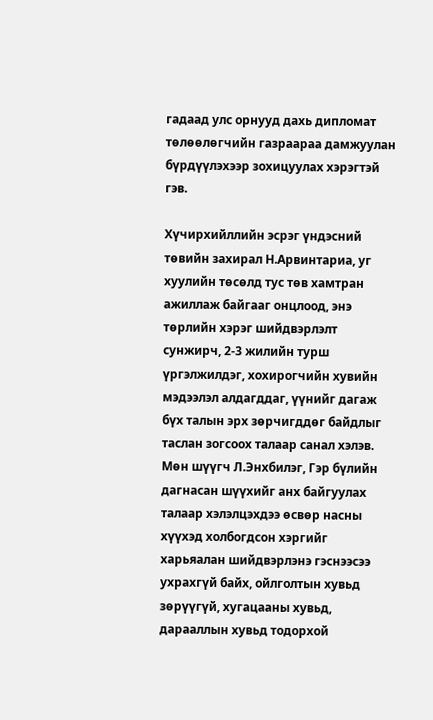гадаад улс орнууд дахь дипломат төлөөлөгчийн газраараа дамжуулан бүрдүүлэхээр зохицуулах хэрэгтэй гэв.

Хүчирхийллийн эсрэг үндэсний төвийн захирал Н.Арвинтариа, уг хуулийн төсөлд тус төв хамтран ажиллаж байгааг онцлоод, энэ төрлийн хэрэг шийдвэрлэлт сунжирч, 2-3 жилийн турш үргэлжилдэг, хохирогчийн хувийн мэдээлэл алдагддаг, үүнийг дагаж бүх талын эрх зөрчигддөг байдлыг таслан зогсоох талаар санал хэлэв. Мөн шүүгч Л.Энхбилэг, Гэр бүлийн дагнасан шүүхийг анх байгуулах талаар хэлэлцэхдээ өсвөр насны хүүхэд холбогдсон хэргийг харьяалан шийдвэрлэнэ гэснээсээ ухрахгүй байх, ойлголтын хувьд зөрүүгүй, хугацааны хувьд, дарааллын хувьд тодорхой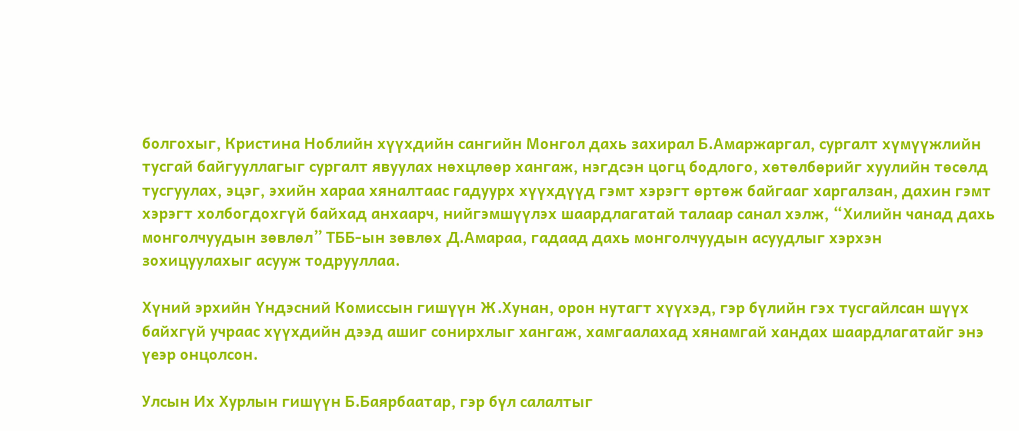болгохыг, Кристина Ноблийн хүүхдийн сангийн Монгол дахь захирал Б.Амаржаргал, сургалт хүмүүжлийн тусгай байгууллагыг сургалт явуулах нөхцлөөр хангаж, нэгдсэн цогц бодлого, хөтөлбөрийг хуулийн төсөлд тусгуулах, эцэг, эхийн хараа хяналтаас гадуурх хүүхдүүд гэмт хэрэгт өртөж байгааг харгалзан, дахин гэмт хэрэгт холбогдохгүй байхад анхаарч, нийгэмшүүлэх шаардлагатай талаар санал хэлж, “Хилийн чанад дахь монголчуудын зөвлөл” ТББ-ын зөвлөх Д.Амараа, гадаад дахь монголчуудын асуудлыг хэрхэн зохицуулахыг асууж тодрууллаа.

Хүний эрхийн Үндэсний Комиссын гишүүн Ж.Хунан, орон нутагт хүүхэд, гэр бүлийн гэх тусгайлсан шүүх байхгүй учраас хүүхдийн дээд ашиг сонирхлыг хангаж, хамгаалахад хянамгай хандах шаардлагатайг энэ үеэр онцолсон.

Улсын Их Хурлын гишүүн Б.Баярбаатар, гэр бүл салалтыг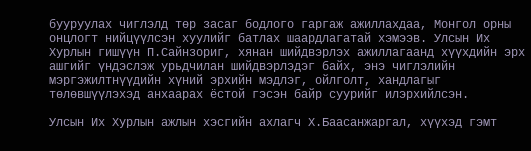бууруулах чиглэлд төр засаг бодлого гаргаж ажиллахдаа, Монгол орны онцлогт нийцүүлсэн хуулийг батлах шаардлагатай хэмээв. Улсын Их Хурлын гишүүн П.Сайнзориг, хянан шийдвэрлэх ажиллагаанд хүүхдийн эрх ашгийг үндэслэж урьдчилан шийдвэрлэдэг байх, энэ чиглэлийн мэргэжилтнүүдийн хүний эрхийн мэдлэг, ойлголт, хандлагыг төлөвшүүлэхэд анхаарах ёстой гэсэн байр суурийг илэрхийлсэн.

Улсын Их Хурлын ажлын хэсгийн ахлагч Х.Баасанжаргал, хүүхэд гэмт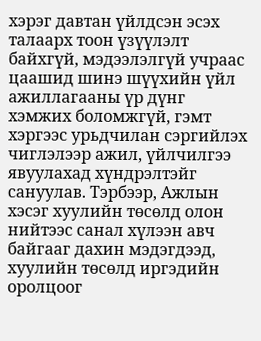хэрэг давтан үйлдсэн эсэх талаарх тоон үзүүлэлт байхгүй, мэдээлэлгүй учраас цаашид шинэ шүүхийн үйл ажиллагааны үр дүнг хэмжих боломжгүй, гэмт хэргээс урьдчилан сэргийлэх чиглэлээр ажил, үйлчилгээ явуулахад хүндрэлтэйг сануулав. Тэрбээр, Ажлын хэсэг хуулийн төсөлд олон нийтээс санал хүлээн авч байгааг дахин мэдэгдээд, хуулийн төсөлд иргэдийн оролцоог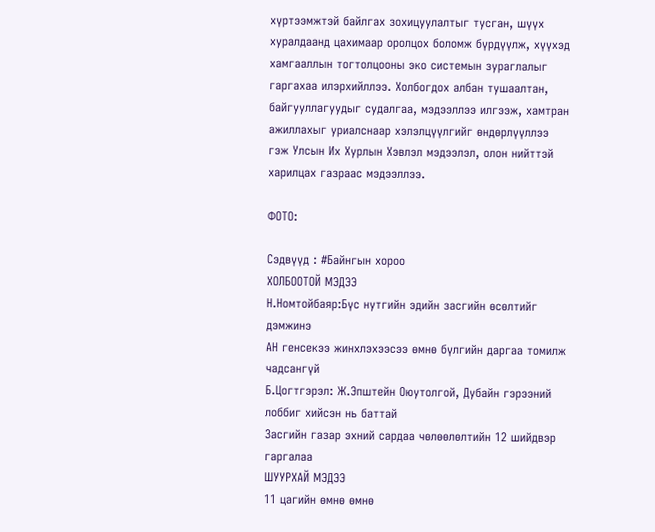хүртээмжтэй байлгах зохицуулалтыг тусган, шүүх хуралдаанд цахимаар оролцох боломж бүрдүүлж, хүүхэд хамгааллын тогтолцооны эко системын зураглалыг гаргахаа илэрхийллээ. Холбогдох албан тушаалтан, байгууллагуудыг судалгаа, мэдээллээ илгээж, хамтран ажиллахыг уриалснаар хэлэлцүүлгийг өндөрлүүллээ гэж Улсын Их Хурлын Хэвлэл мэдээлэл, олон нийттэй харилцах газраас мэдээллээ.

ФОТО:

Сэдвүүд : #Байнгын хороо
ХОЛБООТОЙ МЭДЭЭ
Н.Номтойбаяр:Бүс нутгийн эдийн засгийн өсөлтийг дэмжинэ
АН генсекээ жинхлэхээсээ өмнө бүлгийн даргаа томилж чадсангүй
Б.Цогтгэрэл: Ж.Эпштейн Оюутолгой, Дубайн гэрээний лоббиг хийсэн нь баттай
Засгийн газар эхний сардаа чөлөөлөлтийн 12 шийдвэр гаргалаа
ШУУРХАЙ МЭДЭЭ
11 цагийн өмнө өмнө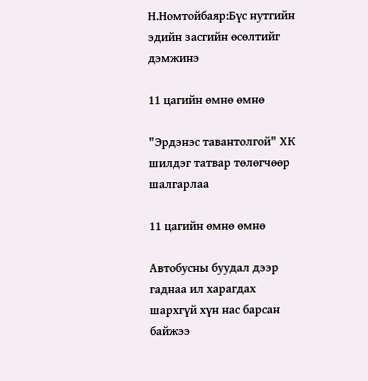Н.Номтойбаяр:Бүс нутгийн эдийн засгийн өсөлтийг дэмжинэ

11 цагийн өмнө өмнө

"Эрдэнэс тавантолгой" ХК шилдэг татвар төлөгчөөр шалгарлаа

11 цагийн өмнө өмнө

Автобусны буудал дээр гаднаа ил харагдах шархгүй хүн нас барсан байжээ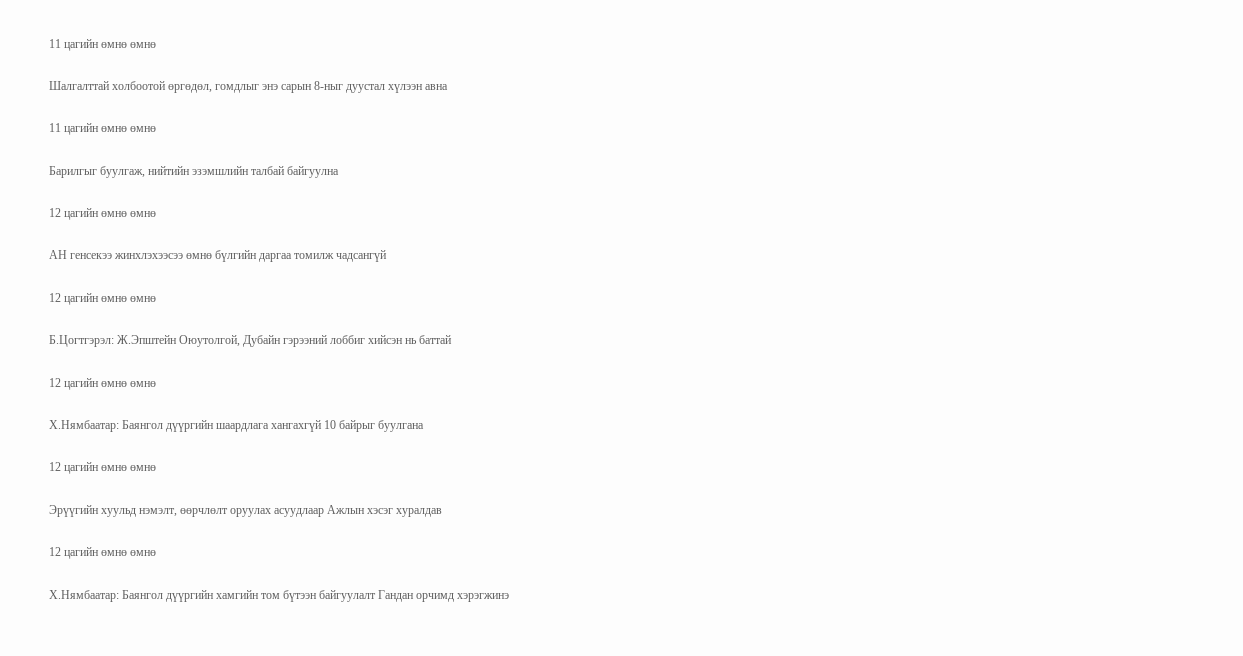11 цагийн өмнө өмнө

Шалгалттай холбоотой өргөдөл, гомдлыг энэ сарын 8-ныг дуустал хүлээн авна

11 цагийн өмнө өмнө

Барилгыг буулгаж, нийтийн эзэмшлийн талбай байгуулна

12 цагийн өмнө өмнө

АН генсекээ жинхлэхээсээ өмнө бүлгийн даргаа томилж чадсангүй

12 цагийн өмнө өмнө

Б.Цогтгэрэл: Ж.Эпштейн Оюутолгой, Дубайн гэрээний лоббиг хийсэн нь баттай

12 цагийн өмнө өмнө

Х.Нямбаатар: Баянгол дүүргийн шаардлага хангахгүй 10 байрыг буулгана

12 цагийн өмнө өмнө

Эрүүгийн хуульд нэмэлт, өөрчлөлт оруулах асуудлаар Ажлын хэсэг хуралдав

12 цагийн өмнө өмнө

Х.Нямбаатар: Баянгол дүүргийн хамгийн том бүтээн байгуулалт Гандан орчимд хэрэгжинэ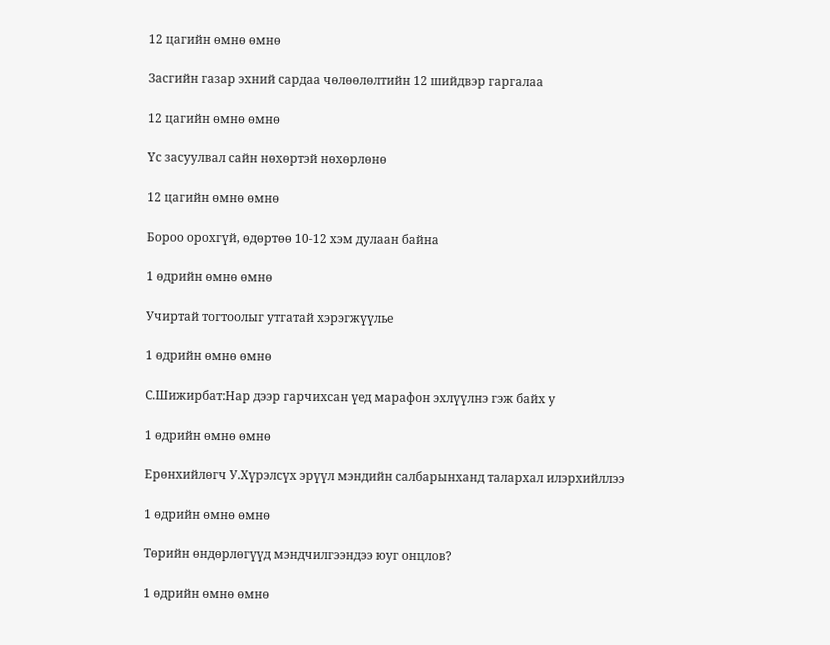12 цагийн өмнө өмнө

Засгийн газар эхний сардаа чөлөөлөлтийн 12 шийдвэр гаргалаа

12 цагийн өмнө өмнө

Үс засуулвал сайн нөхөртэй нөхөрлөнө

12 цагийн өмнө өмнө

Бороо орохгүй, өдөртөө 10-12 хэм дулаан байна

1 өдрийн өмнө өмнө

Учиртай тогтоолыг утгатай хэрэгжүүлье

1 өдрийн өмнө өмнө

С.Шижирбат:Нар дээр гарчихсан үед марафон эхлүүлнэ гэж байх у

1 өдрийн өмнө өмнө

Ерөнхийлөгч У.Хүрэлсүх эрүүл мэндийн салбарынханд талархал илэрхийллээ

1 өдрийн өмнө өмнө

Төрийн өндөрлөгүүд мэндчилгээндээ юуг онцлов?

1 өдрийн өмнө өмнө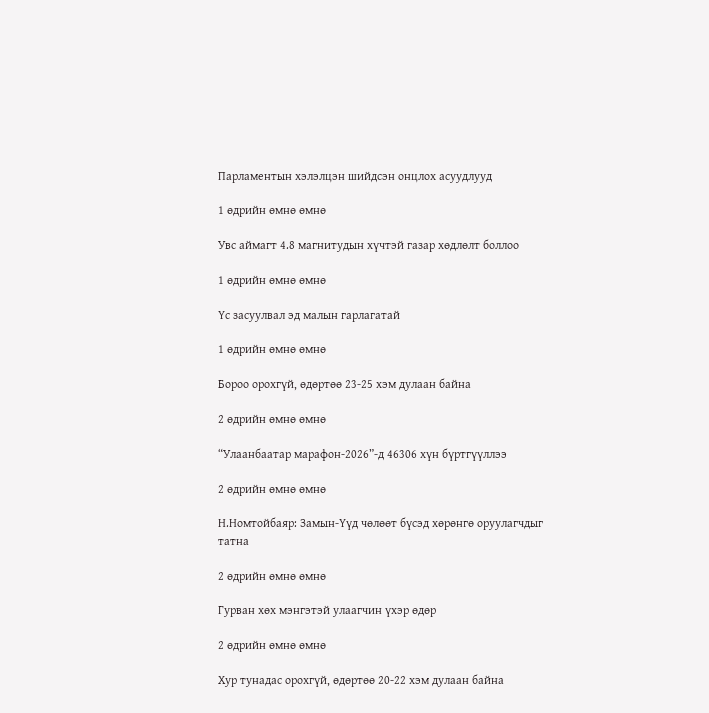Парламентын хэлэлцэн шийдсэн онцлох асуудлууд

1 өдрийн өмнө өмнө

Увс аймагт 4.8 магнитудын хүчтэй газар хөдлөлт боллоо

1 өдрийн өмнө өмнө

Үс засуулвал эд малын гарлагатай

1 өдрийн өмнө өмнө

Бороо орохгүй, өдөртөө 23-25 хэм дулаан байна

2 өдрийн өмнө өмнө

“Улаанбаатар марафон-2026”-д 46306 хүн бүртгүүллээ

2 өдрийн өмнө өмнө

Н.Номтойбаяр: Замын-Үүд чөлөөт бүсэд хөрөнгө оруулагчдыг татна

2 өдрийн өмнө өмнө

Гурван хөх мэнгэтэй улаагчин үхэр өдөр

2 өдрийн өмнө өмнө

Хур тунадас орохгүй, өдөртөө 20-22 хэм дулаан байна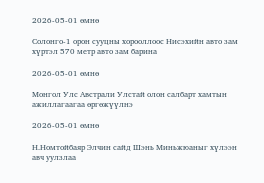2026-05-01 өмнө

Солонго-1 орон сууцны хорооллоос Нисэхийн авто зам хүртэл 570 метр авто зам барина

2026-05-01 өмнө

Монгол Улс Австрали Улстай олон салбарт хамтын ажиллагаагаа өргөжүүлнэ

2026-05-01 өмнө

Н.Номтойбаяр Элчин сайд Шэнь Миньжюаныг хүлээн авч уулзлаа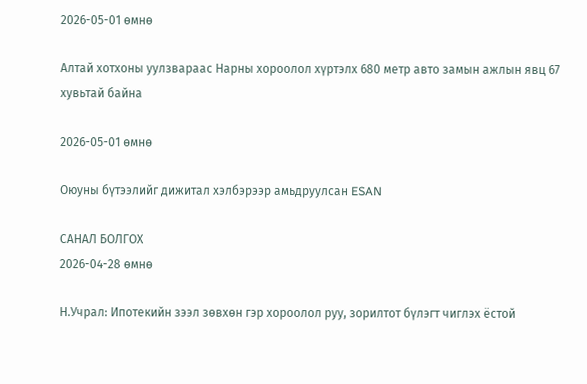2026-05-01 өмнө

Алтай хотхоны уулзвараас Нарны хороолол хүртэлх 680 метр авто замын ажлын явц 67 хувьтай байна

2026-05-01 өмнө

Оюуны бүтээлийг дижитал хэлбэрээр амьдруулсан ESAN

САНАЛ БОЛГОХ
2026-04-28 өмнө

Н.Учрал: Ипотекийн зээл зөвхөн гэр хороолол руу, зорилтот бүлэгт чиглэх ёстой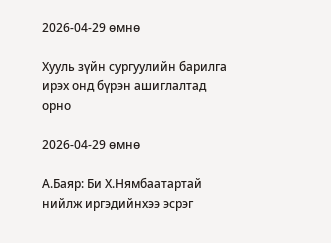2026-04-29 өмнө

Хууль зүйн сургуулийн барилга ирэх онд бүрэн ашиглалтад орно

2026-04-29 өмнө

А.Баяр: Би Х.Нямбаатартай нийлж иргэдийнхээ эсрэг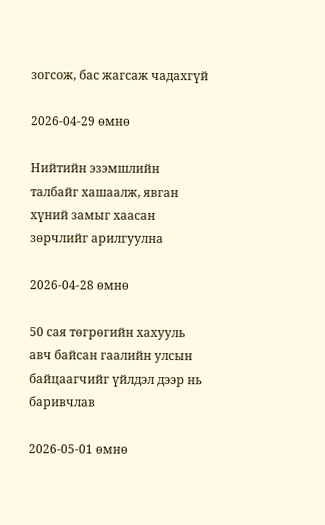зогсож, бас жагсаж чадахгүй

2026-04-29 өмнө

Нийтийн эзэмшлийн талбайг хашаалж, явган хүний замыг хаасан зөрчлийг арилгуулна

2026-04-28 өмнө

50 сая төгрөгийн хахууль авч байсан гаалийн улсын байцаагчийг үйлдэл дээр нь баривчлав

2026-05-01 өмнө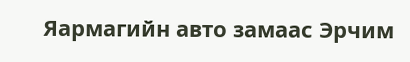Яармагийн авто замаас Эрчим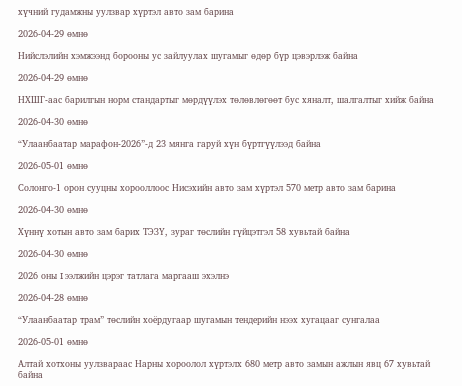хүчний гудамжны уулзвар хүртэл авто зам барина

2026-04-29 өмнө

Нийслэлийн хэмжээнд борооны ус зайлуулах шугамыг өдөр бүр цэвэрлэж байна

2026-04-29 өмнө

НХШГ-аас барилгын норм стандартыг мөрдүүлэх төлөвлөгөөт бус хяналт, шалгалтыг хийж байна

2026-04-30 өмнө

“Улаанбаатар марафон-2026”-д 23 мянга гаруй хүн бүртгүүлээд байна

2026-05-01 өмнө

Солонго-1 орон сууцны хорооллоос Нисэхийн авто зам хүртэл 570 метр авто зам барина

2026-04-30 өмнө

Хүннү хотын авто зам барих ТЭЗҮ, зураг төслийн гүйцэтгэл 58 хувьтай байна

2026-04-30 өмнө

2026 оны I ээлжийн цэрэг татлага маргааш эхэлнэ

2026-04-28 өмнө

“Улаанбаатар трам” төслийн хоёрдугаар шугамын тендерийн нээх хугацааг сунгалаа

2026-05-01 өмнө

Алтай хотхоны уулзвараас Нарны хороолол хүртэлх 680 метр авто замын ажлын явц 67 хувьтай байна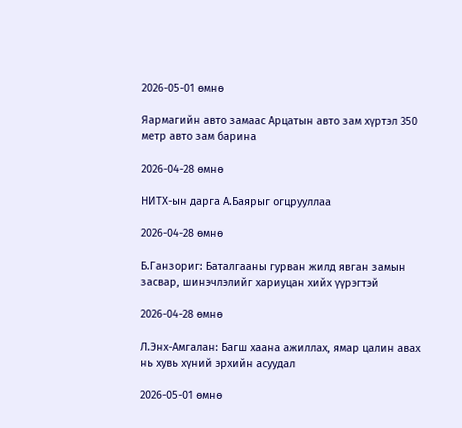2026-05-01 өмнө

Яармагийн авто замаас Арцатын авто зам хүртэл 350 метр авто зам барина

2026-04-28 өмнө

НИТХ-ын дарга А.Баярыг огцрууллаа

2026-04-28 өмнө

Б.Ганзориг: Баталгааны гурван жилд явган замын засвар, шинэчлэлийг хариуцан хийх үүрэгтэй

2026-04-28 өмнө

Л.Энх-Амгалан: Багш хаана ажиллах, ямар цалин авах нь хувь хүний эрхийн асуудал

2026-05-01 өмнө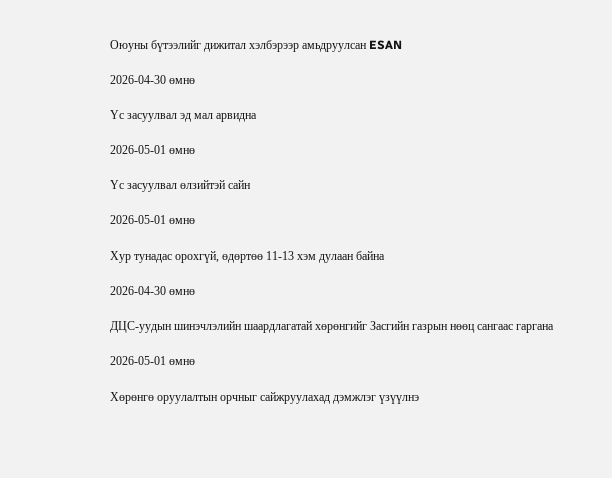Оюуны бүтээлийг дижитал хэлбэрээр амьдруулсан ESAN

2026-04-30 өмнө

Үс засуулвал эд мал арвидна

2026-05-01 өмнө

Үс засуулвал өлзийтэй сайн

2026-05-01 өмнө

Хур тунадас орохгүй, өдөртөө 11-13 хэм дулаан байна

2026-04-30 өмнө

ДЦС-уудын шинэчлэлийн шаардлагатай хөрөнгийг Засгийн газрын нөөц сангаас гаргана

2026-05-01 өмнө

Хөрөнгө оруулалтын орчныг сайжруулахад дэмжлэг үзүүлнэ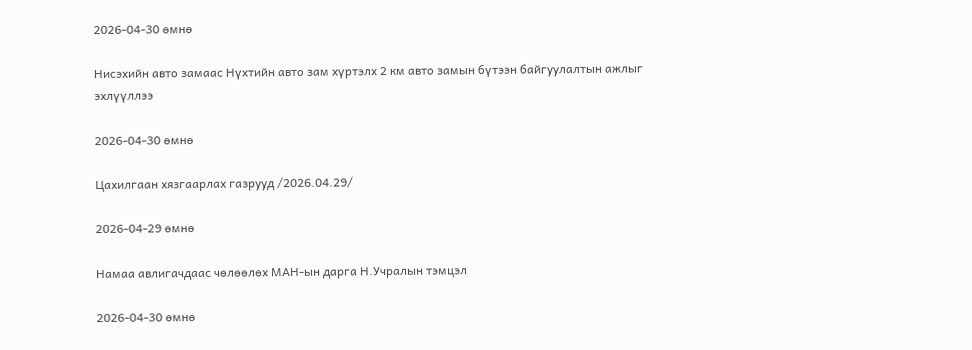2026-04-30 өмнө

Нисэхийн авто замаас Нүхтийн авто зам хүртэлх 2 км авто замын бүтээн байгуулалтын ажлыг эхлүүллээ

2026-04-30 өмнө

Цахилгаан хязгаарлах газрууд /2026.04.29/

2026-04-29 өмнө

Намаа авлигачдаас чөлөөлөх МАН-ын дарга Н.Учралын тэмцэл

2026-04-30 өмнө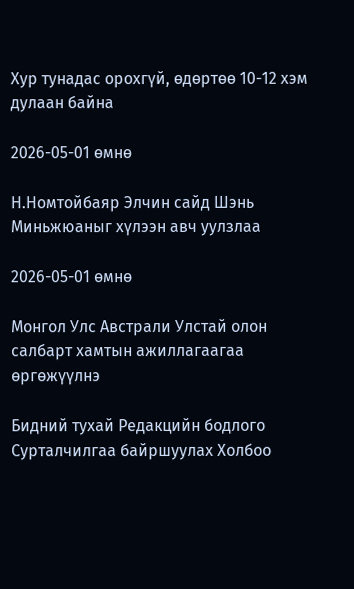Хур тунадас орохгүй, өдөртөө 10-12 хэм дулаан байна

2026-05-01 өмнө

Н.Номтойбаяр Элчин сайд Шэнь Миньжюаныг хүлээн авч уулзлаа

2026-05-01 өмнө

Монгол Улс Австрали Улстай олон салбарт хамтын ажиллагаагаа өргөжүүлнэ

Бидний тухай Редакцийн бодлого Сурталчилгаа байршуулах Холбоо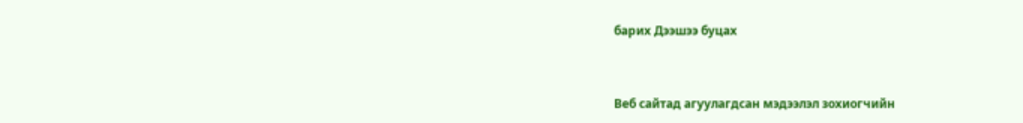барих Дээшээ буцах


Веб сайтад агуулагдсан мэдээлэл зохиогчийн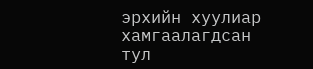эрхийн хуулиар хамгаалагдсан тул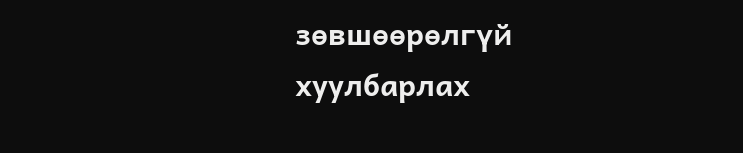зөвшөөрөлгүй хуулбарлах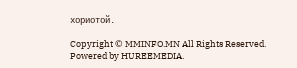хориотой.

Copyright © MMINFO.MN All Rights Reserved. Powered by HUREEMEDIA.